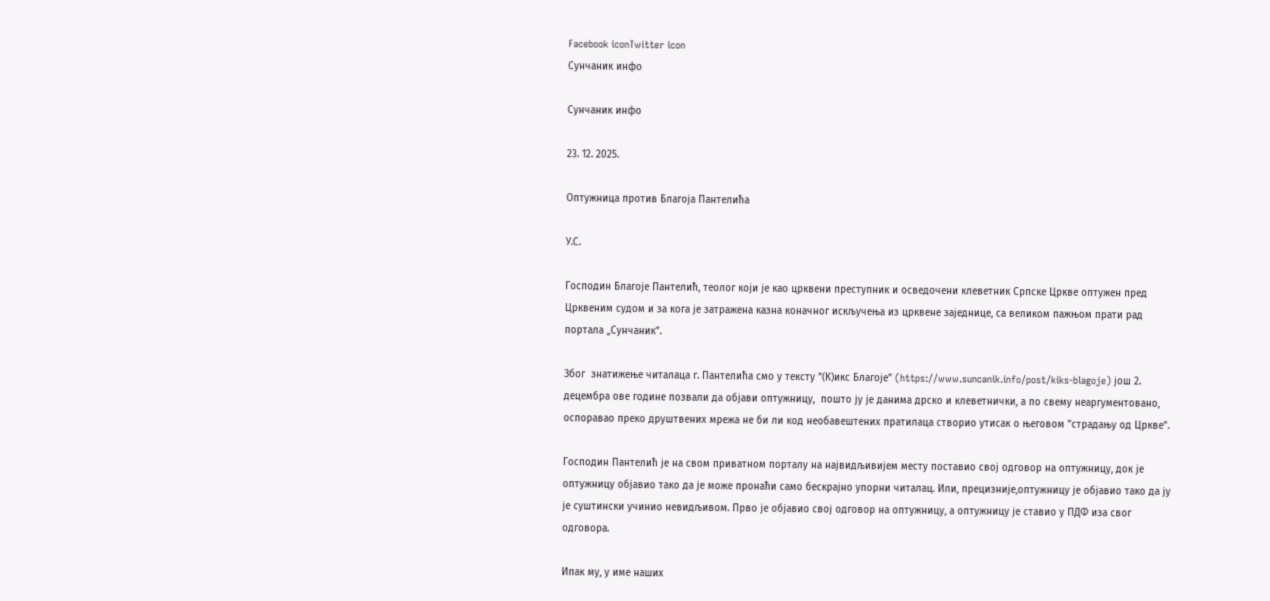Facebook iconTwitter icon
Сунчаник инфо

Сунчаник инфо

23. 12. 2025.

Оптужница против Благоја Пантелића

У.С.

Господин Благоје Пантелић, теолог који је као црквени преступник и осведочени клеветник Српске Цркве оптужен пред Црквеним судом и за кога је затражена казна коначног искључења из црквене заједнице, са великом пажњом прати рад портала „Сунчаник”.

Због  знатижење читалаца г. Пантелићa смо у тексту ”(К)икс Благоје” (https://www.suncanik.info/post/kiks-blagoje) још 2. децембра ове године позвали да објави оптужницу,  пошто ју је данима дрско и клеветнички, а по свему неаргументовано, оспоравао преко друштвених мрежа не би ли код необавештених пратилаца створио утисак о његовом ”страдању од Цркве”.

Господин Пантелић је на свом приватном порталу на највидљивијем месту поставио свој одговор на оптужницу, док је оптужницу објавио тако да је може пронаћи само бескрајно упорни читалац. Или, прецизније,оптужницу је објавио тако да ју је суштински учинио невидљивом. Прво је објавио свој одговор на оптужницу, а оптужницу је ставио у ПДФ иза свог одговора.

Ипак му, у име наших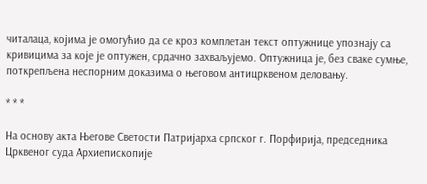читалаца, којима је омогућио да се кроз комплетан текст оптужнице упознају са кривицима за које је оптужен, срдачно захваљујемо. Оптужница је, без сваке сумње, поткрепљена неспорним доказима о његовом антицрквеном деловању.

* * *

На основу акта Његове Светости Патријарха српског г. Порфирија, председника Црквеног суда Архиепископије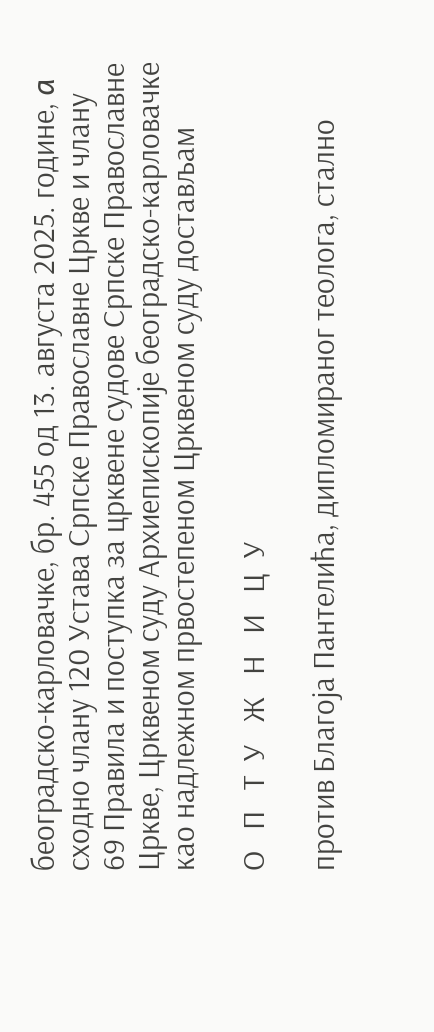београдско-карловачке, бр. 455 од 13. августа 2025. године, a сходно члану 120 Устава Српске Православне Цркве и члану 69 Правила и поступка за црквене судове Српске Православне Цркве, Црквеном суду Архиепископије београдско-карловачке као надлежном првостепеном Црквеном суду достављам

О   П   Т  У   Ж   Н   И   Ц  У

против Благоја Пантелића, дипломираног теолога, стално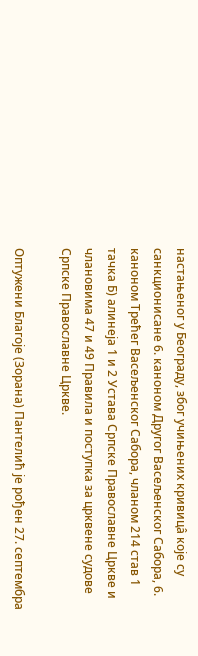настањеног у Београду, због учињених кривицâ које су санкционисане 6. каноном Другог Васељенског Сабора, 6. каноном Трећег Васељенског Сабора, чланом 214 став 1 тачка Б) алинеја 1 и 2 Устава Српске Православне Цркве и члановима 47 и 49 Правила и поступка за црквене судове Српске Православне Цркве.

Оптужени Благоје (Зорана) Пантелић је рођен 27. септембра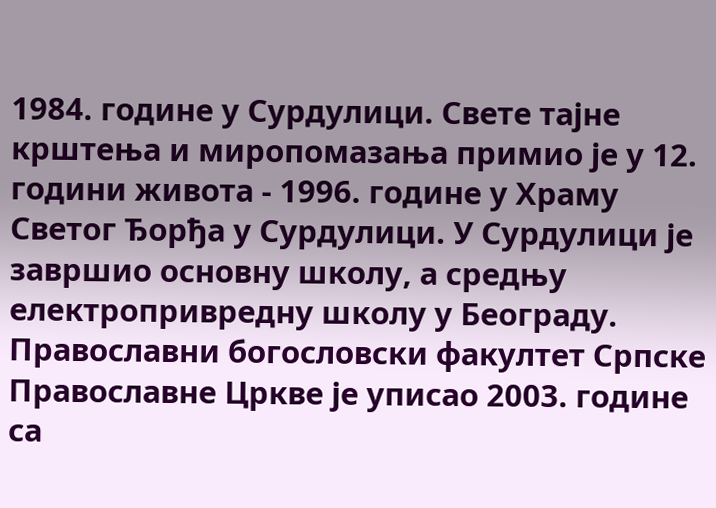1984. године у Сурдулици. Свете тајне крштења и миропомазања примио је у 12. години живота - 1996. године у Храму Светог Ђорђа у Сурдулици. У Сурдулици је завршио основну школу, а средњу електропривредну школу у Београду. Православни богословски факултет Српске Православне Цркве је уписао 2003. године са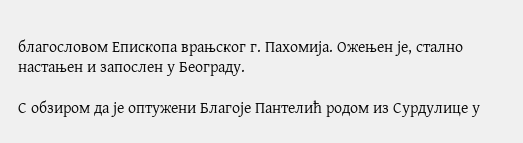благословом Епископа врањског г. Пахомија. Ожењен је, стално настањен и запослен у Београду.

С обзиром да је оптужени Благоје Пантелић родом из Сурдулице у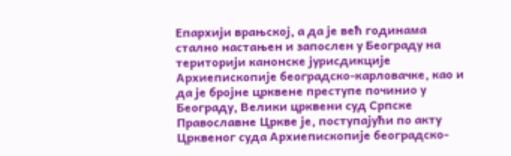Епархији врањској, а да је већ годинама стално настањен и запослен у Београду на територији канонске јурисдикције Архиепископије београдско-карловачке, као и да је бројне црквене преступе починио у Београду, Велики црквени суд Српске Православне Цркве је, поступајући по акту Црквеног суда Архиепископије београдско-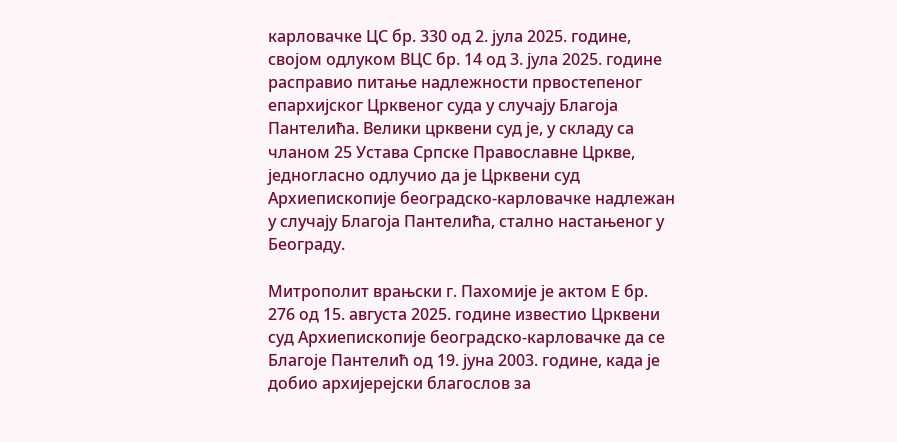карловачке ЦС бр. 330 од 2. јула 2025. године, својом одлуком ВЦС бр. 14 од 3. јула 2025. године расправио питање надлежности првостепеног епархијског Црквеног суда у случају Благоја Пантелића. Велики црквени суд је, у складу са чланом 25 Устава Српске Православне Цркве, једногласно одлучио да је Црквени суд Архиепископије београдско-карловачке надлежан у случају Благоја Пантелића, стално настањеног у Београду.

Митрополит врањски г. Пахомије је актом Е бр. 276 од 15. августа 2025. године известио Црквени суд Архиепископије београдско-карловачке да се Благоје Пантелић од 19. јуна 2003. године, када је добио архијерејски благослов за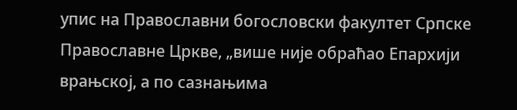упис на Православни богословски факултет Српске Православне Цркве, „више није обраћао Епархији врањској, а по сазнањима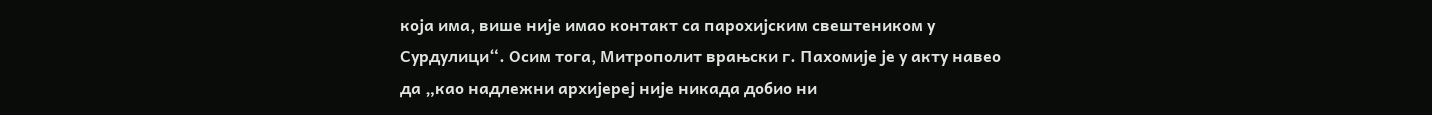која има, више није имао контакт са парохијским свештеником у Сурдулици“. Осим тога, Митрополит врањски г. Пахомије је у акту навео да „као надлежни архијереј није никада добио ни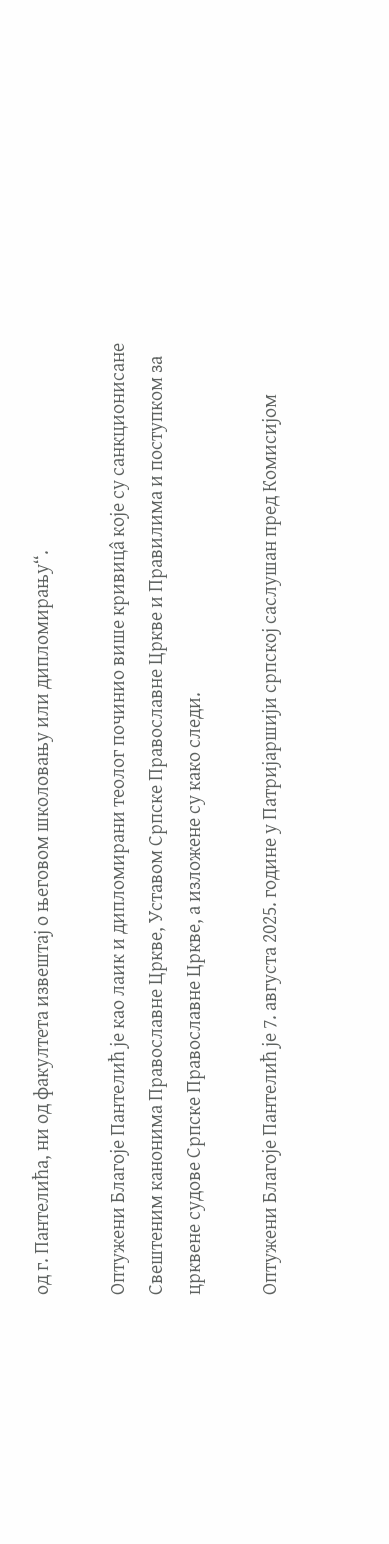од г. Пантелића, ни од факултета извештај о његовом школовању или дипломирању“.

Оптужени Благоје Пантелић је као лаик и дипломирани теолог починио више кривицâ које су санкционисане Свештеним канонима Православне Цркве, Уставом Српске Православне Цркве и Правилима и поступком за црквене судове Српске Православне Цркве, а изложене су како следи.

Оптужени Благоје Пантелић је 7. августа 2025. године у Патријаршији српској саслушан пред Комисијом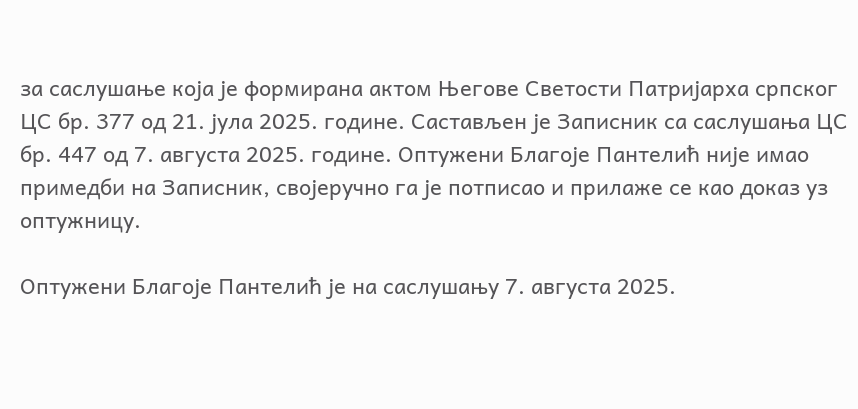за саслушање која је формирана актом Његове Светости Патријарха српског ЦС бр. 377 од 21. јула 2025. године. Састављен је Записник са саслушања ЦС бр. 447 од 7. августа 2025. године. Оптужени Благоје Пантелић није имао примедби на Записник, својеручно га је потписао и прилаже се као доказ уз оптужницу.

Оптужени Благоје Пантелић је на саслушању 7. августа 2025.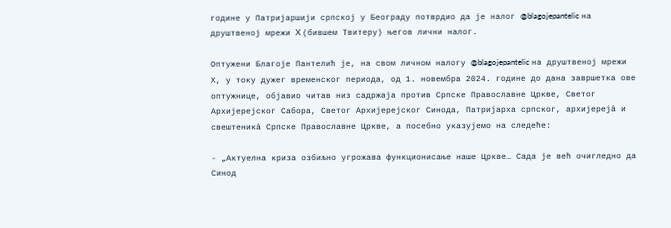године у Патријаршији српској у Београду потврдио да је налог @blagojepantelic на друштвеној мрежи X (бившем Твитеру) његов лични налог.

Оптужени Благоје Пантелић је, на свом личном налогу @blagojepantelic на друштвеној мрежи Х, у току дужег временског периода, од 1. новембра 2024. године до дана завршетка ове оптужнице, објавио читав низ садржаја против Српске Православне Цркве, Светог Архијерејског Сабора, Светог Архијерејског Синода, Патријарха српског, архијерејâ и свештеникâ Српске Православне Цркве, а посебно указујемо на следеће:

- „Актуелна криза озбиљно угрожава функционисање наше Цркве… Сада је већ очигледно да Синод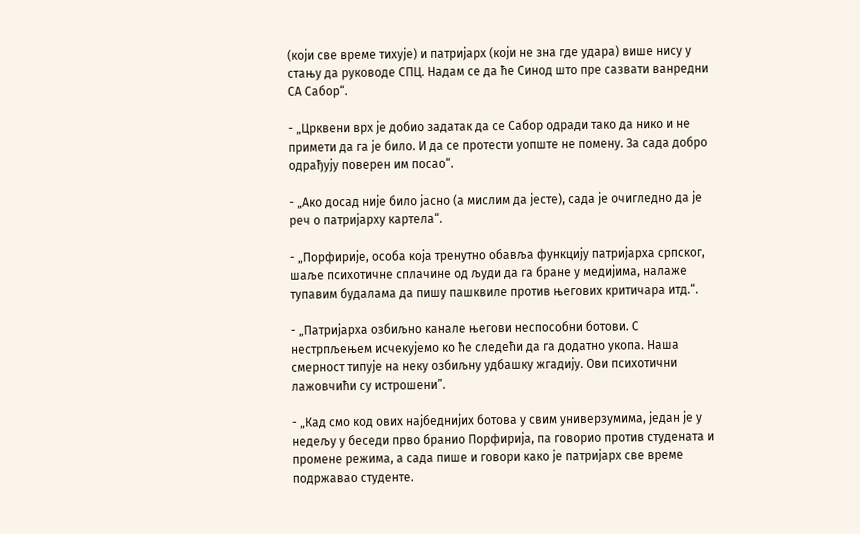(који све време тихује) и патријарх (који не зна где удара) више нису у стању да руководе СПЦ. Надам се да ће Синод што пре сазвати ванредни СА Сабор“.

- „Црквени врх је добио задатак да се Сабор одради тако да нико и не примети да га је било. И да се протести уопште не помену. За сада добро одрађују поверен им посао“.

- „Ако досад није било јасно (а мислим да јесте), сада је очигледно да је реч о патријарху картела“.

- „Порфирије, особа која тренутно обавља функцију патријарха српског, шаље психотичне сплачине од људи да га бране у медијима, налаже тупавим будалама да пишу пашквиле против његових критичара итд.“.

- „Патријарха озбиљно канале његови неспособни ботови. С нестрпљењем исчекујемо ко ће следећи да га додатно укопа. Наша смерност типује на неку озбиљну удбашку жгадију. Ови психотични лажовчићи су истрошени”.

- „Кад смо код ових најбеднијих ботова у свим универзумима, један је у недељу у беседи прво бранио Порфирија, па говорио против студената и промене режима, а сада пише и говори како је патријарх све време подржавао студенте.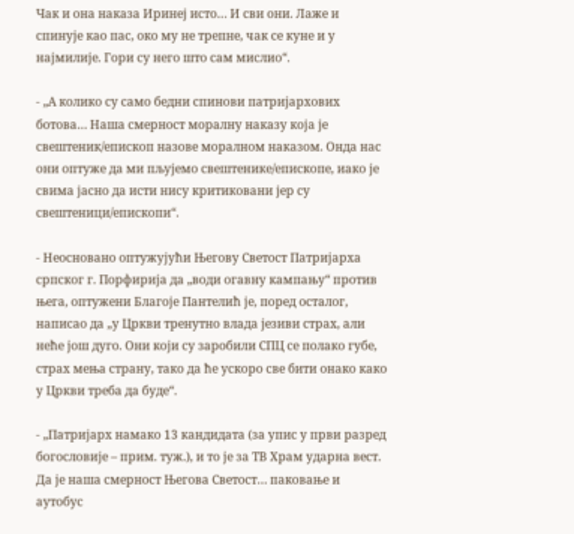Чак и она наказа Иринеј исто… И сви они. Лаже и спинује као пас, око му не трепне, чак се куне и у најмилије. Гори су него што сам мислио“.

- „А колико су само бедни спинови патријархових ботова… Наша смерност моралну наказу која је свештеник/епископ назове моралном наказом. Онда нас они оптуже да ми пљујемо свештенике/епископе, иако је свима јасно да исти нису критиковани јер су свештеници/епископи“.

- Неосновано оптужујући Његову Светост Патријарха српског г. Порфирија да „води огавну кампању“ против њега, оптужени Благоје Пантелић је, поред осталог, написао да „у Цркви тренутно влада језиви страх, али неће још дуго. Они који су заробили СПЦ се полако губе, страх мења страну, тако да ће ускоро све бити онако како у Цркви треба да буде“.

- „Патријарх намако 13 кандидата (за упис у први разред богословије – прим. туж.), и то је за ТВ Храм ударна вест. Да је наша смерност Његова Светост… паковање и аутобус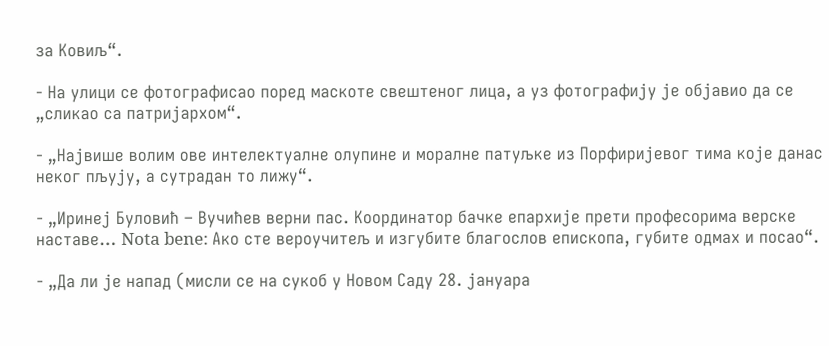за Ковиљ“.

- На улици се фотографисао поред маскоте свештеног лица, а уз фотографију је објавио да се „сликао са патријархом“.

- „Највише волим ове интелектуалне олупине и моралне патуљке из Порфиријевог тима које данас неког пљују, а сутрадан то лижу“.

- „Иринеј Буловић – Вучићев верни пас. Координатор бачке епархије прети професорима верске наставе… Nota bene: Ако сте вероучитељ и изгубите благослов епископа, губите одмах и посао“.

- „Да ли је напад (мисли се на сукоб у Новом Саду 28. јануара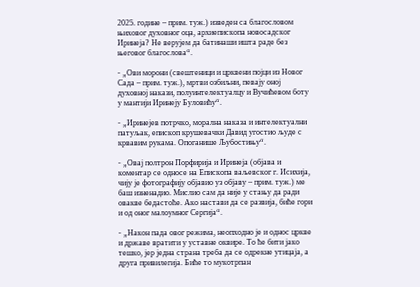2025. године – прим. туж.) изведен са благословом њиховог духовног оца, архиепископа новосадског Иринеја? Не верујем да батинаши ишта раде без његовог благослова“.

- „Ови морони (свештеници и црквени појци из Новог Сада – прим. туж.), мртви озбиљни, певају оној духовној накази, полуинтелектуалцу и Вучићевом боту у мантији Иринеју Буловићу“.

- „Иринејев потрчко, морална наказа и интелектуални патуљак, епископ крушевачки Давид угостио људе с крвавим рукама. Опоганише Љубостињу“.

- „Овај полтрон Порфирија и Иринеја (објава и коментар се односе на Епископа ваљевског г. Исихија, чију је фотографију објавио уз објаву – прим. туж.) ме баш изненадио. Мислио сам да није у стању да ради овакве бедастоће. Ако настави да се развија, биће гори и од оног малоумног Сергија“.

- „Након пада овог режима, неопходно је и однос цркве и државе вратити у уставне оквире. То ће бити јако тешко, јер једна страна треба да се одрекне утицаја, а друга привилегија. Биће то мукотрпан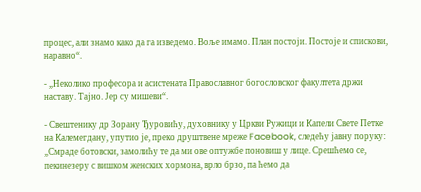процес, али знамо како да га изведемо. Воље имамо. План постоји. Постоје и спискови, наравно“.

- „Неколико професора и асистената Православног богословског факултета држи наставу. Тајно. Јер су мишеви“.

- Свештенику др Зорану Ђуровићу, духовнику у Цркви Ружици и Капели Свете Петке на Калемегдану, упутио је, преко друштвене мреже Facebook, следећу јавну поруку: „Смраде ботовски, замолићу те да ми ове оптужбе поновиш у лице. Срешћемо се, пекинезеру с вишком женских хормона, врло брзо, па ћемо да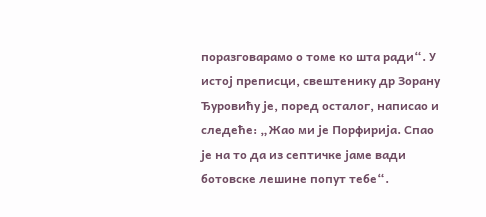поразговарамо о томе ко шта ради“. У истој преписци, свештенику др Зорану Ђуровићу је, поред осталог, написао и следеће: „Жао ми је Порфирија. Спао је на то да из септичке јаме вади ботовске лешине попут тебе“.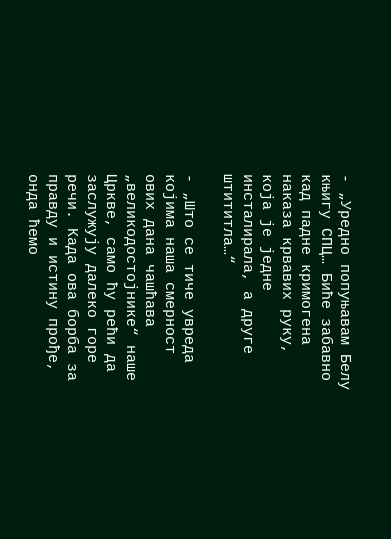- „Уредно попуњавам Белу књигу СПЦ… Биће забавно кад падне кримогена наказа крвавих руку, која је једне инсталирала, а друге штититла…“

- „Што се тиче увреда којима наша смерност ових дана чашћава „великодостојнике“ наше Цркве, само ћу рећи да заслужују далеко горе речи. Када ова борба за правду и истину прође, онда ћемо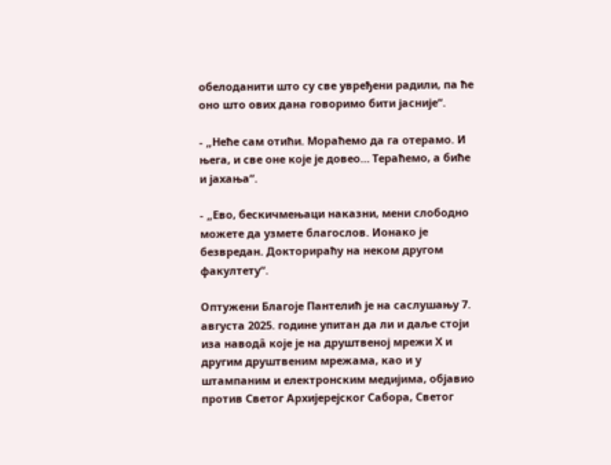обелоданити што су све увређени радили, па ће оно што ових дана говоримо бити јасније“.

- „Неће сам отићи. Мораћемо да га отерамо. И њега, и све оне које је довео… Тераћемо, а биће и јахања“.

- „Ево, бескичмењаци наказни, мени слободно можете да узмете благослов. Ионако је безвредан. Докторираћу на неком другом факултету“.

Оптужени Благоје Пантелић је на саслушању 7. августа 2025. године упитан да ли и даље стоји иза наводâ које је на друштвеној мрежи Х и другим друштвеним мрежама, као и у штампаним и електронским медијима, објавио против Светог Архијерејског Сабора, Светог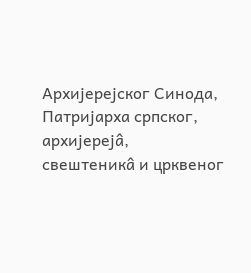Архијерејског Синода, Патријарха српског, архијерејâ, свештеникâ и црквеног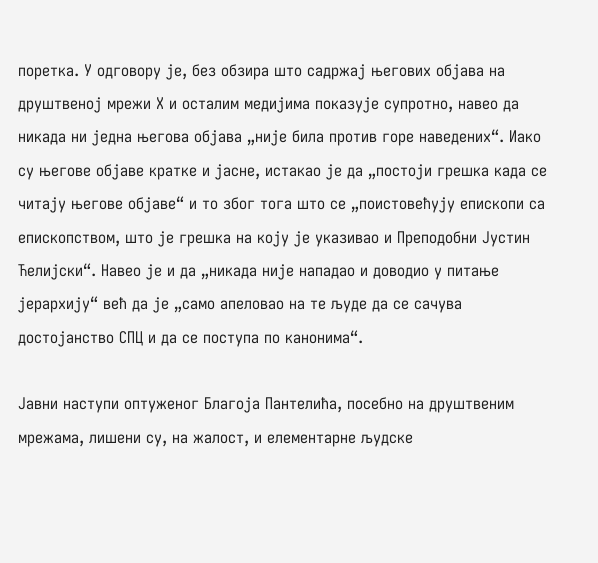поретка. У одговору је, без обзира што садржај његових објава на друштвеној мрежи Х и осталим медијима показује супротно, навео да никада ни једна његова објава „није била против горе наведених“. Иако су његове објаве кратке и јасне, истакао је да „постоји грешка када се читају његове објаве“ и то због тога што се „поистовећују епископи са епископством, што је грешка на коју је указивао и Преподобни Јустин Ћелијски“. Навео је и да „никада није нападао и доводио у питање јерархију“ већ да је „само апеловао на те људе да се сачува достојанство СПЦ и да се поступа по канонима“.

Јавни наступи оптуженог Благоја Пантелића, посебно на друштвеним мрежама, лишени су, на жалост, и елементарне људске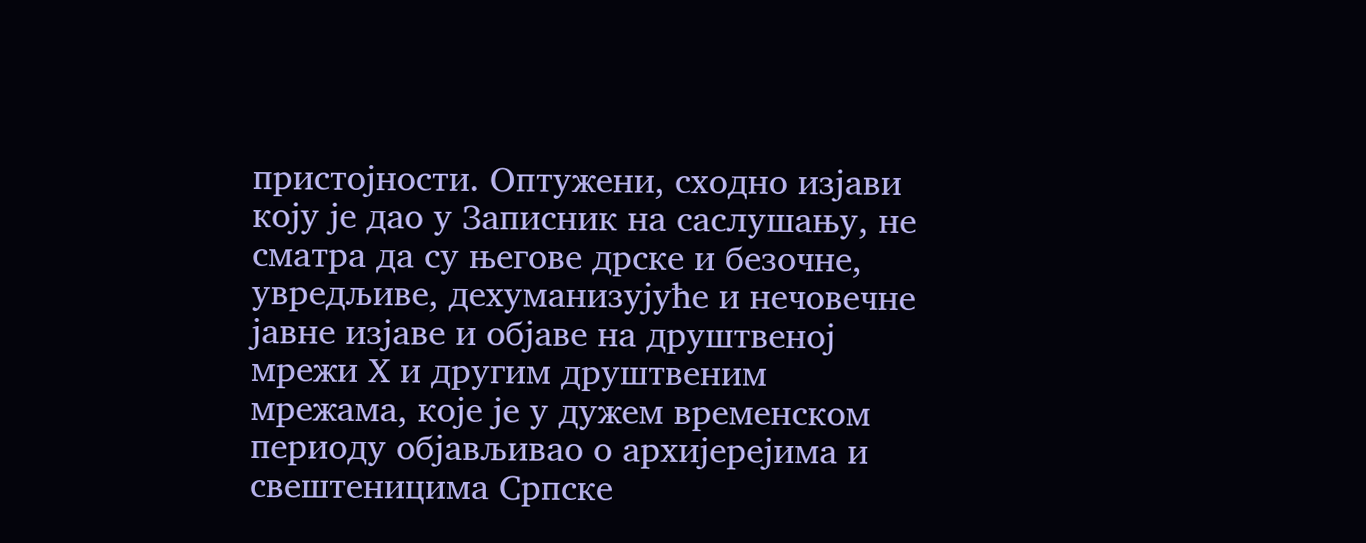пристојности. Оптужени, сходно изјави коју је дао у Записник на саслушању, не сматра да су његове дрске и безочне, увредљиве, дехуманизујуће и нечовечне јавне изјаве и објаве на друштвеној мрежи Х и другим друштвеним мрежама, које је у дужем временском периоду објављивао о архијерејима и свештеницима Српске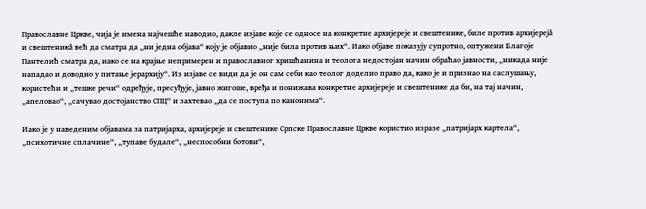Православне Цркве, чија је имена најчешће наводио, дакле изјаве које се односе на конкретне архијереје и свештенике, биле против архијерејâ и свештеникâ већ да сматра да „ни једна објава“ коју је објавио „није била против њих“. Иако објаве показују супротно, оптужени Благоје Пантелић сматра да, иако се на крајње непримерен и православног хришћанина и теолога недостојан начин обраћао јавности, „никада није нападао и доводио у питање јерархију“. Из изјаве се види да је он сам себи као теолог доделио право да, како је и признао на саслушању, користећи и „тешке речи“ одређује, пресуђује, јавно жигоше, вређа и понижава конкретне архијереје и свештенике да би, на тај начин, „апеловао“, „сачувао достојанство СПЦ“ и захтевао „да се поступа по канонима“.

Иако је у наведеним објавама за патријарха, архијереје и свештенике Српске Православне Цркве користио изразе „патријарх картела“, „психотичне сплачине“, „тупаве будале“, „неспособни ботови“,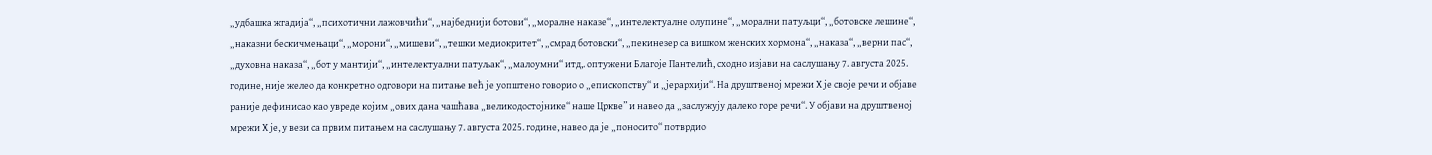„удбашка жгадија“, „психотични лажовчићи“, „најбеднији ботови“, „моралне наказе“, „интелектуалне олупине“, „морални патуљци“, „ботовске лешине“, „наказни бескичмењаци“, „морони“, „мишеви“, „тешки медиокритет“, „смрад ботовски“, „пекинезер са вишком женских хормона“, „наказа“, „верни пас“, „духовна наказа“, „бот у мантији“, „интелектуални патуљак“, „малоумни“ итд,. оптужени Благоје Пантелић, сходно изјави на саслушању 7. августа 2025. године, није желео да конкретно одговори на питање већ је уопштено говорио о „епископству“ и „јерархији“. На друштвеној мрежи Х је своје речи и објаве раније дефинисао као увреде којим „ових дана чашћава „великодостојнике“ наше Цркве” и навео да „заслужују далеко горе речи“. У објави на друштвеној мрежи Х је, у вези са првим питањем на саслушању 7. августа 2025. године, навео да је „поносито“ потврдио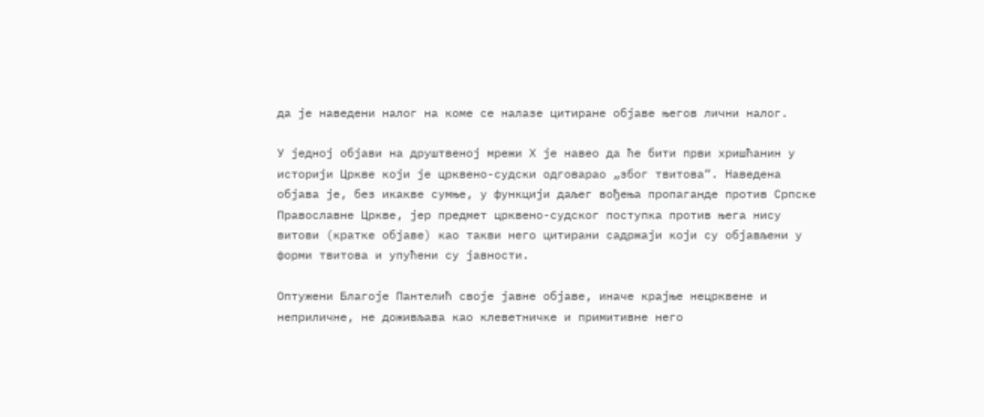да је наведени налог на коме се налазе цитиране објаве његов лични налог.

У једној објави на друштвеној мрежи Х је навео да ће бити први хришћанин у историји Цркве који је црквено-судски одговарао „због твитова“. Наведена објава је, без икакве сумње, у функцији даљег вођења пропаганде против Српске Православне Цркве, јер предмет црквено-судског поступка против њега нису витови (кратке објаве) као такви него цитирани садржаји који су објављени у форми твитова и упућени су јавности.

Оптужени Благоје Пантелић своје јавне објаве, иначе крајње нецрквене и неприличне, не доживљава као клеветничке и примитивне него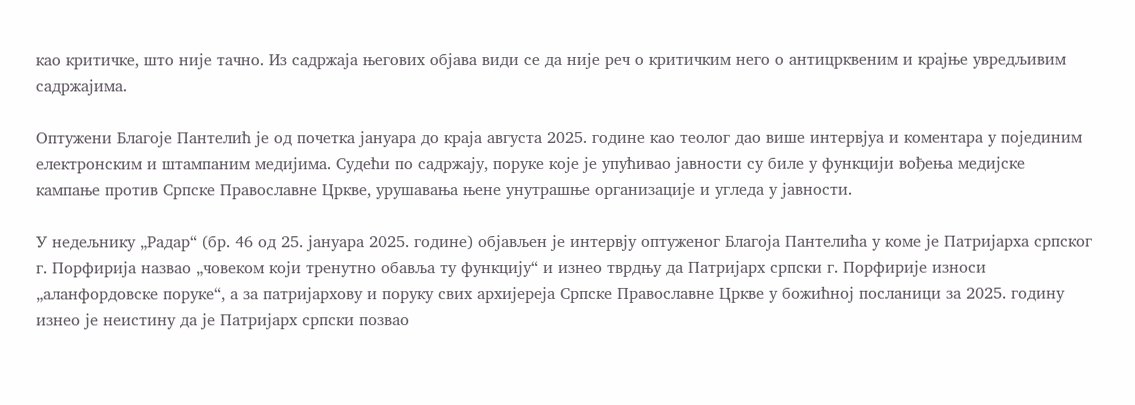као критичке, што није тачно. Из садржаја његових објава види се да није реч о критичким него о антицрквеним и крајње увредљивим садржајима.

Оптужени Благоје Пантелић је од почетка јануара до краја августа 2025. године као теолог дао више интервјуа и коментара у појединим електронским и штампаним медијима. Судећи по садржају, поруке које је упућивао јавности су биле у функцији вођења медијске кампање против Српске Православне Цркве, урушавања њене унутрашње организације и угледа у јавности.

У недељнику „Радар“ (бр. 46 од 25. јануара 2025. године) објављен је интервју оптуженог Благоја Пантелића у коме је Патријарха српског г. Порфирија назвао „човеком који тренутно обавља ту функцију“ и изнео тврдњу да Патријарх српски г. Порфирије износи „аланфордовске поруке“, а за патријархову и поруку свих архијереја Српске Православне Цркве у божићној посланици за 2025. годину изнео је неистину да је Патријарх српски позвао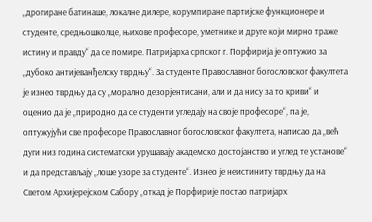„дрогиране батинаше, локалне дилере, корумпиране партијске функционере и студенте, средњошколце, њихове професоре, уметнике и друге који мирно траже истину и правду“ да се помире. Патријарха српског г. Порфирија је оптужио за „дубоко антијеванђелску тврдњу“. За студенте Православног богословског факултета је изнео тврдњу да су „морално дезорјентисани, али и да нису за то криви“ и оценио да је „природно да се студенти угледају на своје професоре“, па је, оптужујући све професоре Православног богословског факултета, написао да „већ дуги низ година систематски урушавају академско достојанство и углед те установе“ и да представљају „лоше узоре за студенте“. Изнео је неистиниту тврдњу да на Светом Архијерејском Сабору „откад је Порфирије постао патријарх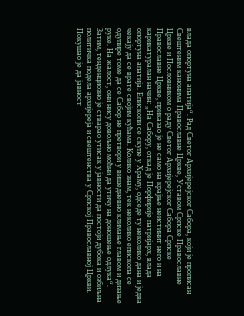влада опортуна апатија“. Рад Светог Архијерејског Сабора, који је прописан Свештеним канонима Православне Цркве, Уставом Српске Православне Цркве и Пословником о раду Светог Архијерејског Сабора Српске Православне Цркве, приказао је не само на крајње неистинит него и на карикатуралан начин: „На Сабору, откад је Порфирије патријарх, влада опортуна апатија. Епископи се скупе у Храму, одседе ту неколико дана и једва чекају да се врате својим кућама. Колико знам, тек неколико епископа се одупире томе да се Сабор не претвори у вишедневно климање главом и дизање руке. На жалост, они нису довољно моћни да утичу на доношење одлука“. Затим, тенденциозно је стварао утисак у јавности да постоји дубока и озбиљна политичка подела архијереја и свештенства у Српској Православној Цркви. Покушао је да јавност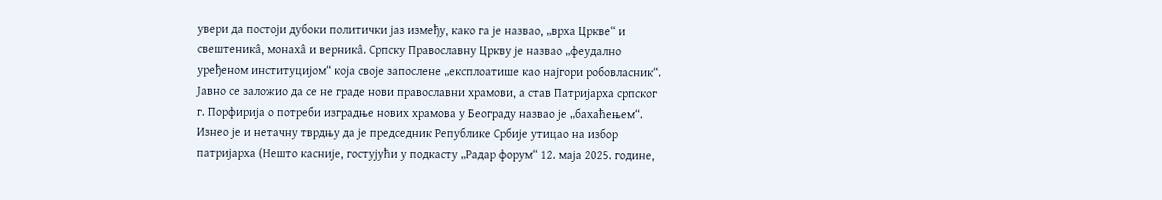увери да постоји дубоки политички јаз између, како га је назвао, „врха Цркве“ и свештеникâ, монахâ и верникâ. Српску Православну Цркву је назвао „феудално уређеном институцијом“ која своје запослене „експлоатише као најгори робовласник“. Јавно се заложио да се не граде нови православни храмови, а став Патријарха српског г. Порфирија о потреби изградње нових храмова у Београду назвао је „бахаћењем“. Изнео је и нетачну тврдњу да је председник Републике Србије утицао на избор патријарха (Нешто касније, гостујући у подкасту „Радар форум“ 12. маја 2025. године,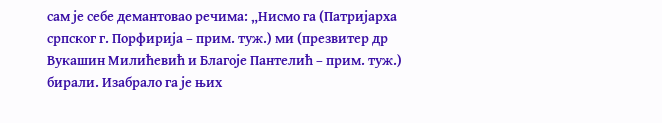сам је себе демантовао речима: „Нисмо га (Патријарха српског г. Порфирија – прим. туж.) ми (презвитер др Вукашин Милићевић и Благоје Пантелић – прим. туж.) бирали. Изабрало га је њих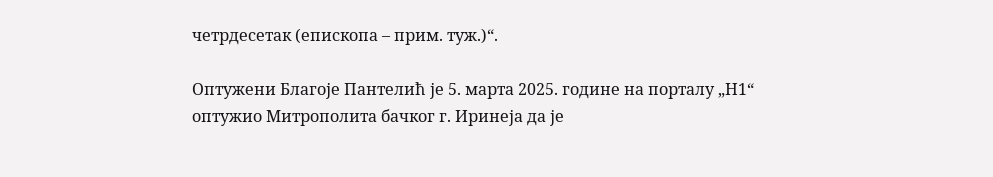четрдесетак (епископа – прим. туж.)“.

Оптужени Благоје Пантелић је 5. марта 2025. године на порталу „Н1“ оптужио Митрополита бачког г. Иринеја да је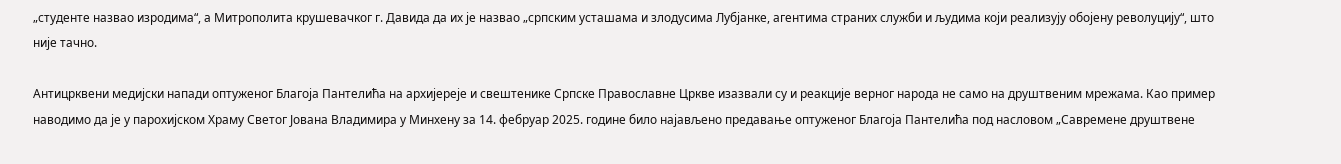„студенте назвао изродима“, а Митрополита крушевачког г. Давида да их је назвао „српским усташама и злодусима Лубјанке, агентима страних служби и људима који реализују обојену револуцију“, што није тачно.

Антицрквени медијски напади оптуженог Благоја Пантелића на архијереје и свештенике Српске Православне Цркве изазвали су и реакције верног народа не само на друштвеним мрежама. Као пример наводимо да је у парохијском Храму Светог Јована Владимира у Минхену за 14. фебруар 2025. године било најављено предавање оптуженог Благоја Пантелића под насловом „Савремене друштвене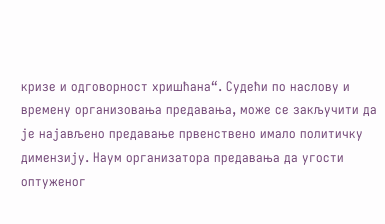кризе и одговорност хришћана“. Судећи по наслову и времену организовања предавања, може се закључити да је најављено предавање првенствено имало политичку димензију. Наум организатора предавања да угости оптуженог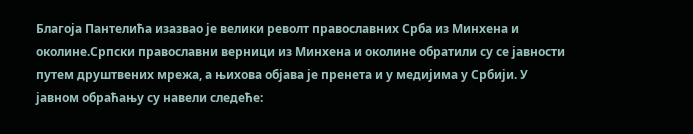Благоја Пантелића изазвао је велики револт православних Срба из Минхена и околине.Српски православни верници из Минхена и околине обратили су се јавности путем друштвених мрежа, а њихова објава је пренета и у медијима у Србији. У јавном обраћању су навели следеће: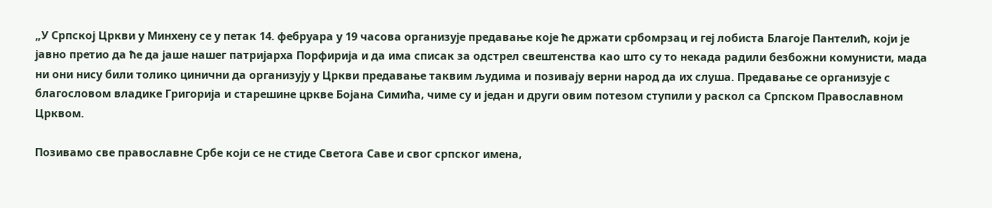„У Српској Цркви у Минхену се у петак 14. фебруара у 19 часова организује предавање које ће држати србомрзац и геј лобиста Благоје Пантелић, који је јавно претио да ће да јаше нашег патријарха Порфирија и да има списак за одстрел свештенства као што су то некада радили безбожни комунисти, мада ни они нису били толико цинични да организују у Цркви предавање таквим људима и позивају верни народ да их слуша. Предавање се организује с благословом владике Григорија и старешине цркве Бојана Симића, чиме су и један и други овим потезом ступили у раскол са Српском Православном Црквом.

Позивамо све православне Србе који се не стиде Светога Саве и свог српског имена,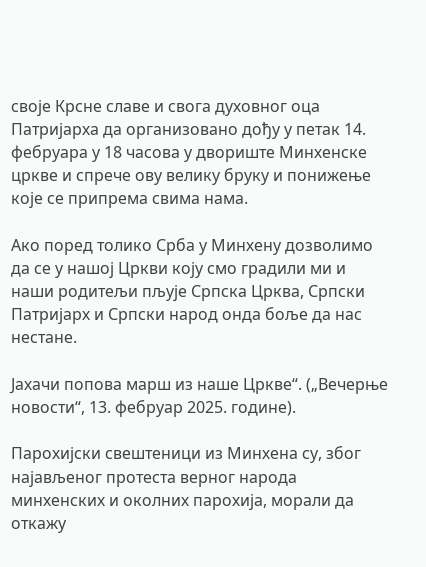своје Крсне славе и свога духовног оца Патријарха да организовано дођу у петак 14. фебруара у 18 часова у двориште Минхенске цркве и спрече ову велику бруку и понижење које се припрема свима нама.

Ако поред толико Срба у Минхену дозволимо да се у нашој Цркви коју смо градили ми и наши родитељи пљује Српска Црква, Српски Патријарх и Српски народ онда боље да нас нестане.

Јахачи попова марш из наше Цркве“. („Вечерње новости“, 13. фебруар 2025. године).

Парохијски свештеници из Минхена су, због најављеног протеста верног народа минхенских и околних парохија, морали да откажу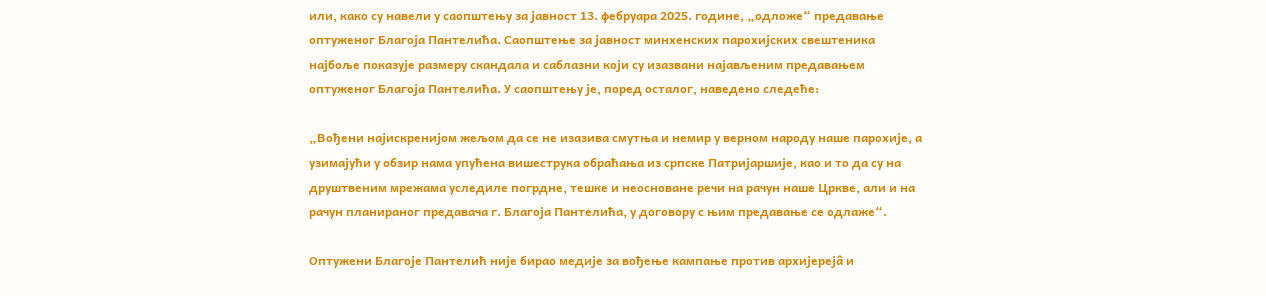или, како су навели у саопштењу за јавност 13. фебруара 2025. године, „одложе“ предавање оптуженог Благоја Пантелића. Саопштење за јавност минхенских парохијских свештеника најбоље показује размеру скандала и саблазни који су изазвани најављеним предавањем оптуженог Благоја Пантелића. У саопштењу је, поред осталог, наведено следеће:

„Вођени најискренијом жељом да се не изазива смутња и немир у верном народу наше парохије, а узимајући у обзир нама упућена вишеструка обраћања из српске Патријаршије, као и то да су на друштвеним мрежама уследиле погрдне, тешке и неосноване речи на рачун наше Цркве, али и на рачун планираног предавача г. Благоја Пантелића, у договору с њим предавање се одлаже“.

Оптужени Благоје Пантелић није бирао медије за вођење кампање против архијерејâ и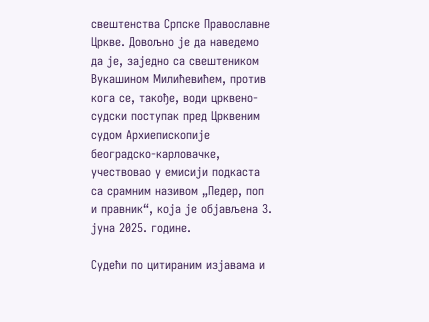свештенства Српске Православне Цркве. Довољно је да наведемо да је, заједно са свештеником Вукашином Милићевићем, против кога се, такође, води црквено-судски поступак пред Црквеним судом Архиепископије београдско-карловачке, учествовао у емисији подкаста са срамним називом „Педер, поп и правник“, која је објављена 3. јуна 2025. године.

Судећи по цитираним изјавама и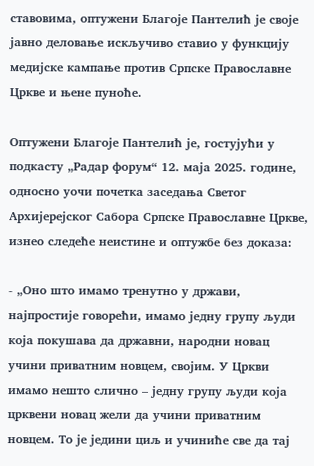ставовима, оптужени Благоје Пантелић је своје јавно деловање искључиво ставио у функцију медијске кампање против Српске Православне Цркве и њене пуноће.

Оптужени Благоје Пантелић је, гостујући у подкасту „Радар форум“ 12. маја 2025. године, односно уочи почетка заседања Светог Архијерејског Сабора Српске Православне Цркве, изнео следеће неистине и оптужбе без доказа:

- „Оно што имамо тренутно у држави, најпростије говорећи, имамо једну групу људи која покушава да државни, народни новац учини приватним новцем, својим. У Цркви имамо нешто слично – једну групу људи која црквени новац жели да учини приватним новцем. То је једини циљ и учиниће све да тај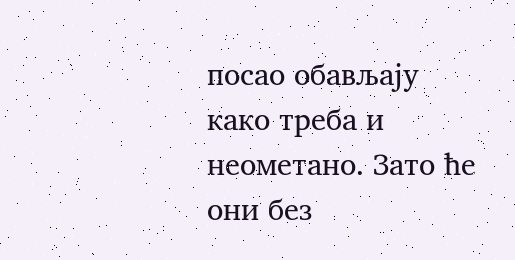посао обављају како треба и неометано. Зато ће они без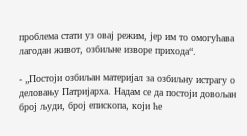проблема стати уз овај режим, јер им то омогућава лагодан живот, озбиљне изворе прихода“.

- „Постоји озбиљан материјал за озбиљну истрагу о деловању Патријарха. Надам се да постоји довољан број људи, број епископа, који ће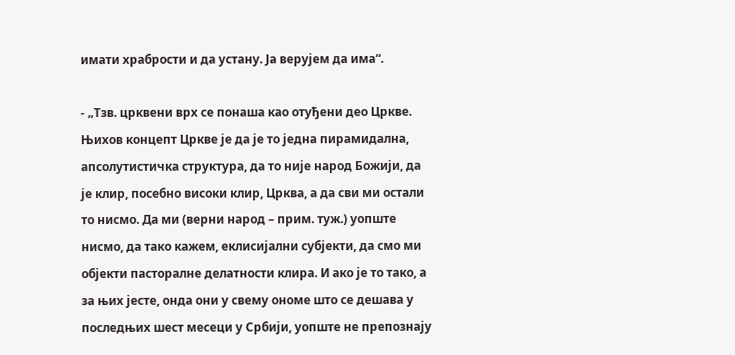имати храбрости и да устану. Ја верујем да има“.

- „Тзв. црквени врх се понаша као отуђени део Цркве. Њихов концепт Цркве је да је то једна пирамидална, апсолутистичка структура, да то није народ Божији, да је клир, посебно високи клир, Црква, а да сви ми остали то нисмо. Да ми (верни народ – прим. туж.) уопште нисмо, да тако кажем, еклисијални субјекти, да смо ми објекти пасторалне делатности клира. И ако је то тако, а за њих јесте, онда они у свему ономе што се дешава у последњих шест месеци у Србији, уопште не препознају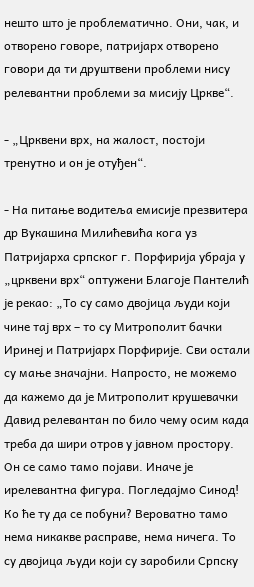нешто што је проблематично. Они, чак, и отворено говоре, патријарх отворено говори да ти друштвени проблеми нису релевантни проблеми за мисију Цркве“.

- „Црквени врх, на жалост, постоји тренутно и он је отуђен“.

- На питање водитеља емисије презвитера др Вукашина Милићевића кога уз Патријарха српског г. Порфирија убраја у „црквени врх“ оптужени Благоје Пантелић је рекао: „То су само двојица људи који чине тај врх – то су Митрополит бачки Иринеј и Патријарх Порфирије. Сви остали су мање значајни. Напросто, не можемо да кажемо да је Митрополит крушевачки Давид релевантан по било чему осим када треба да шири отров у јавном простору. Он се само тамо појави. Иначе је ирелевантна фигура. Погледајмо Синод! Ко ће ту да се побуни? Вероватно тамо нема никакве расправе, нема ничега. То су двојица људи који су заробили Српску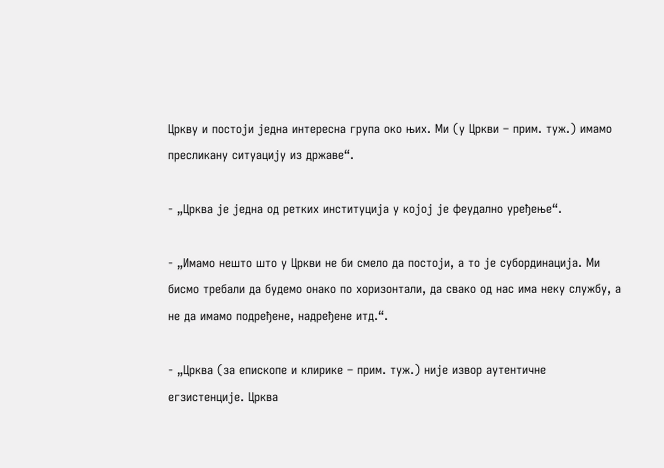Цркву и постоји једна интересна група око њих. Ми (у Цркви – прим. туж.) имамо пресликану ситуацију из државе“.

- „Црква је једна од ретких институција у којој је феудално уређење“.

- „Имамо нешто што у Цркви не би смело да постоји, а то је субординација. Ми бисмо требали да будемо онако по хоризонтали, да свако од нас има неку службу, а не да имамо подређене, надређене итд.“.

- „Црква (за епископе и клирике – прим. туж.) није извор аутентичне егзистенције. Црква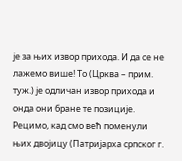је за њих извор прихода. И да се не лажемо више! То (Црква – прим. туж.) је одличан извор прихода и онда они бране те позиције. Рецимо, кад смо већ поменули њих двојицу (Патријарха српског г.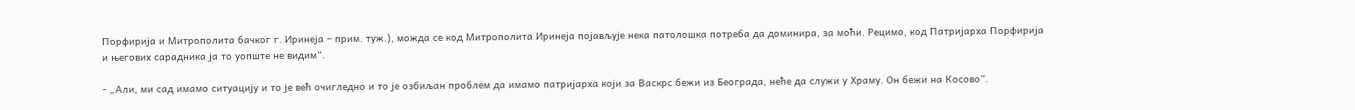Порфирија и Митрополита бачког г. Иринеја – прим. туж.), можда се код Митрополита Иринеја појављује нека патолошка потреба да доминира, за моћи. Рецимо, код Патријарха Порфирија и његових сарадника ја то уопште не видим“.

- „Али, ми сад имамо ситуацију и то је већ очигледно и то је озбиљан проблем да имамо патријарха који за Васкрс бежи из Београда, неће да служи у Храму. Он бежи на Косово“.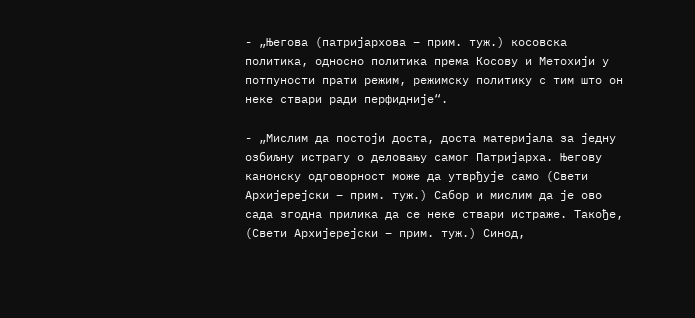- „Његова (патријархова – прим. туж.) косовска политика, односно политика према Косову и Метохији у потпуности прати режим, режимску политику с тим што он неке ствари ради перфидније“.

- „Мислим да постоји доста, доста материјала за једну озбиљну истрагу о деловању самог Патријарха. Његову канонску одговорност може да утврђује само (Свети Архијерејски – прим. туж.) Сабор и мислим да је ово сада згодна прилика да се неке ствари истраже. Такође, (Свети Архијерејски – прим. туж.) Синод,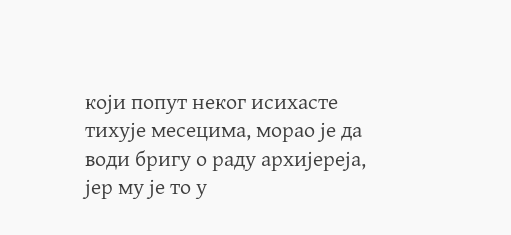који попут неког исихасте тихује месецима, морао је да води бригу о раду архијереја, јер му је то у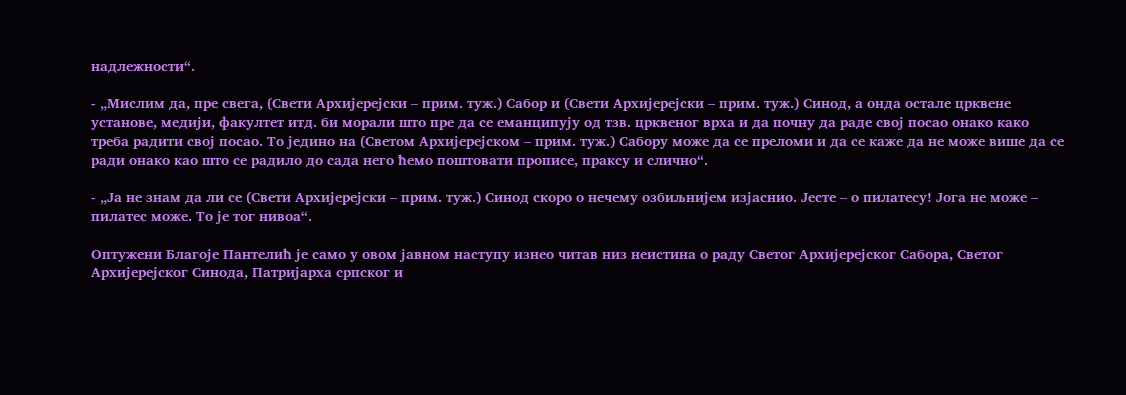надлежности“.

- „Мислим да, пре свега, (Свети Архијерејски – прим. туж.) Сабор и (Свети Архијерејски – прим. туж.) Синод, а онда остале црквене установе, медији, факултет итд. би морали што пре да се еманципују од тзв. црквеног врха и да почну да раде свој посао онако како треба радити свој посао. То једино на (Светом Архијерејском – прим. туж.) Сабору може да се преломи и да се каже да не може више да се ради онако као што се радило до сада него ћемо поштовати прописе, праксу и слично“.

- „Ја не знам да ли се (Свети Архијерејски – прим. туж.) Синод скоро о нечему озбиљнијем изјаснио. Јесте – о пилатесу! Јога не може – пилатес може. То је тог нивоа“.

Оптужени Благоје Пантелић је само у овом јавном наступу изнео читав низ неистина о раду Светог Архијерејског Сабора, Светог Архијерејског Синода, Патријарха српског и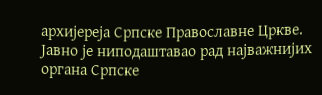архијереја Српске Православне Цркве. Јавно је ниподаштавао рад најважнијих органа Српске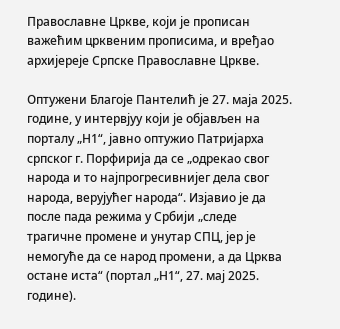Православне Цркве, који је прописан важећим црквеним прописима, и вређао архијереје Српске Православне Цркве.

Оптужени Благоје Пантелић је 27. маја 2025. године, у интервјуу који је објављен на порталу „Н1“, јавно оптужио Патријарха српског г. Порфирија да се „одрекао свог народа и то најпрогресивнијег дела свог народа, верујућег народа“. Изјавио је да после пада режима у Србији „следе трагичне промене и унутар СПЦ, јер је немогуће да се народ промени, а да Црква остане иста“ (портал „Н1“, 27. мај 2025. године).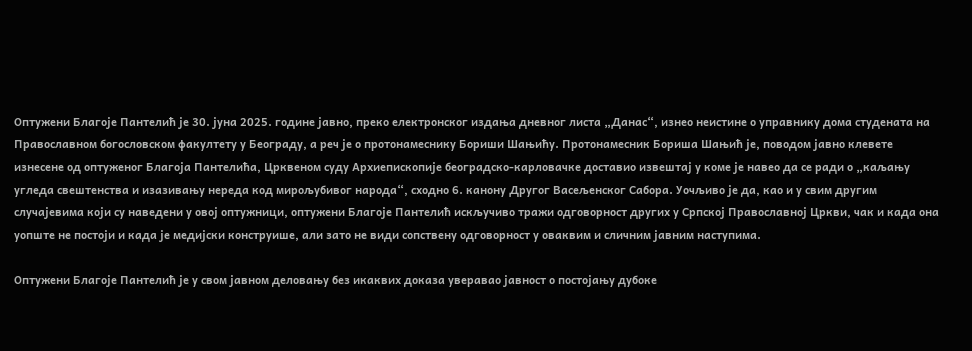Оптужени Благоје Пантелић је 30. јуна 2025. године јавно, преко електронског издања дневног листа „Данас“, изнео неистине о управнику дома студената на Православном богословском факултету у Београду, а реч је о протонамеснику Бориши Шањићу. Протонамесник Бориша Шањић је, поводом јавно клевете изнесене од оптуженог Благоја Пантелића, Црквеном суду Архиепископије београдско-карловачке доставио извештај у коме је навео да се ради о „каљању угледа свештенства и изазивању нереда код мирољубивог народа“, сходно 6. канону Другог Васељенског Сабора. Уочљиво је да, као и у свим другим случајевима који су наведени у овој оптужници, оптужени Благоје Пантелић искључиво тражи одговорност других у Српској Православној Цркви, чак и када она уопште не постоји и када је медијски конструише, али зато не види сопствену одговорност у оваквим и сличним јавним наступима.

Оптужени Благоје Пантелић је у свом јавном деловању без икаквих доказа уверавао јавност о постојању дубоке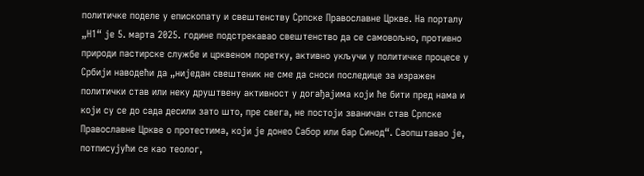политичке поделе у епископату и свештенству Српске Православне Цркве. На порталу „Н1“ је 5. марта 2025. године подстрекавао свештенство да се самовољно, противно природи пастирске службе и црквеном поретку, активно укључи у политичке процесе у Србији наводећи да „ниједан свештеник не сме да сноси последице за изражен политички став или неку друштвену активност у догађајима који ће бити пред нама и који су се до сада десили зато што, пре свега, не постоји званичан став Српске Православне Цркве о протестима, који је донео Сабор или бар Синод“. Саопштавао је, потписујући се као теолог,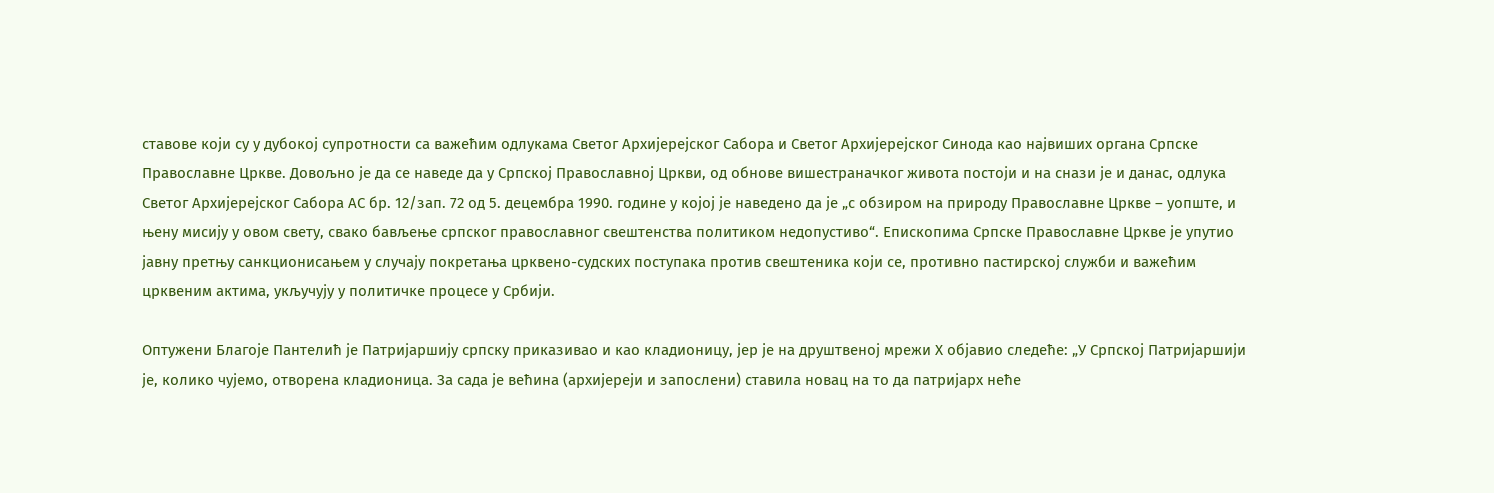ставове који су у дубокој супротности са важећим одлукама Светог Архијерејског Сабора и Светог Архијерејског Синода као највиших органа Српске Православне Цркве. Довољно је да се наведе да у Српској Православној Цркви, од обнове вишестраначког живота постоји и на снази је и данас, одлука Светог Архијерејског Сабора АС бр. 12/зап. 72 од 5. децембра 1990. године у којој је наведено да је „с обзиром на природу Православне Цркве – уопште, и њену мисију у овом свету, свако бављење српског православног свештенства политиком недопустиво“. Епископима Српске Православне Цркве је упутио јавну претњу санкционисањем у случају покретања црквено-судских поступака против свештеника који се, противно пастирској служби и важећим црквеним актима, укључују у политичке процесе у Србији.

Оптужени Благоје Пантелић је Патријаршију српску приказивао и као кладионицу, јер је на друштвеној мрежи Х објавио следеће: „У Српској Патријаршији је, колико чујемо, отворена кладионица. За сада је већина (архијереји и запослени) ставила новац на то да патријарх неће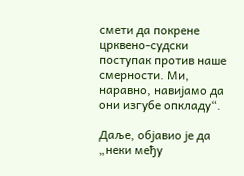смети да покрене црквено-судски поступак против наше смерности. Ми, наравно, навијамо да они изгубе опкладу“.

Даље, објавио је да „неки међу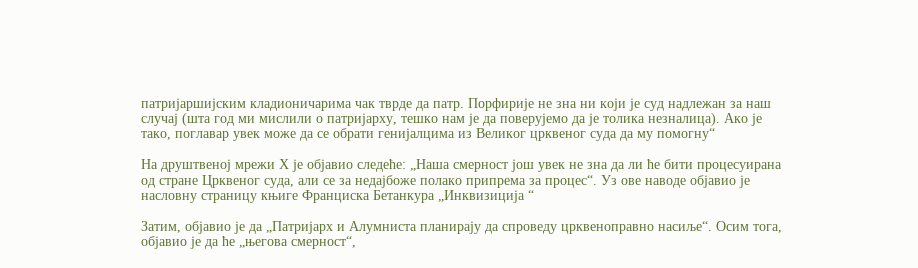патријаршијским кладионичарима чак тврде да патр. Порфирије не зна ни који је суд надлежан за наш случај (шта год ми мислили о патријарху, тешко нам је да поверујемо да је толика незналица). Ако је тако, поглавар увек може да се обрати генијалцима из Великог црквеног суда да му помогну“

На друштвеној мрежи Х је објавио следеће: „Наша смерност још увек не зна да ли ће бити процесуирана од стране Црквеног суда, али се за недајбоже полако припрема за процес“. Уз ове наводе објавио је насловну страницу књиге Франциска Бетанкура „Инквизиција “

Затим, објавио је да „Патријарх и Алумниста планирају да спроведу црквеноправно насиље“. Осим тога, објавио је да ће „његова смерност“,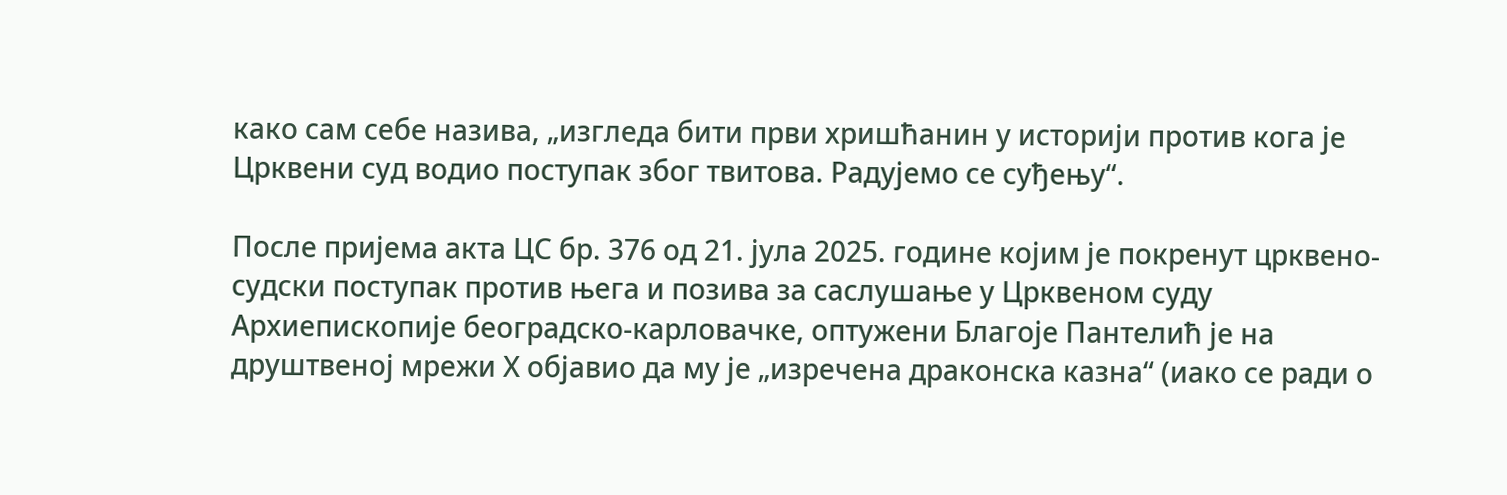како сам себе назива, „изгледа бити први хришћанин у историји против кога је Црквени суд водио поступак због твитова. Радујемо се суђењу“.

После пријема акта ЦС бр. 376 од 21. јула 2025. године којим је покренут црквено-судски поступак против њега и позива за саслушање у Црквеном суду Архиепископије београдско-карловачке, оптужени Благоје Пантелић је на друштвеној мрежи Х објавио да му је „изречена драконска казна“ (иако се ради о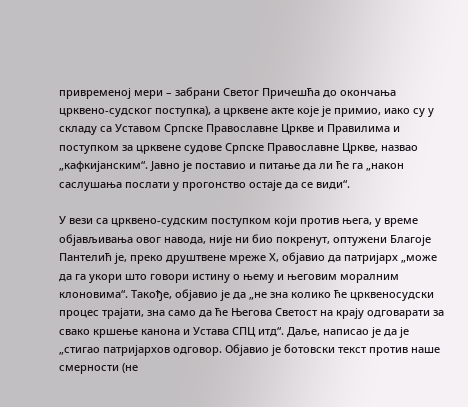привременој мери – забрани Светог Причешћа до окончања црквено-судског поступка), а црквене акте које је примио, иако су у складу са Уставом Српске Православне Цркве и Правилима и поступком за црквене судове Српске Православне Цркве, назвао „кафкијанским“. Јавно је поставио и питање да ли ће га „након саслушања послати у прогонство остаје да се види“.

У вези са црквено-судским поступком који против њега, у време објављивања овог навода, није ни био покренут, оптужени Благоје Пантелић је, преко друштвене мреже Х, објавио да патријарх „може да га укори што говори истину о њему и његовим моралним клоновима“. Такође, објавио је да „не зна колико ће црквеносудски процес трајати, зна само да ће Његова Светост на крају одговарати за свако кршење канона и Устава СПЦ итд“. Даље, написао је да је „стигао патријархов одговор. Објавио је ботовски текст против наше смерности (не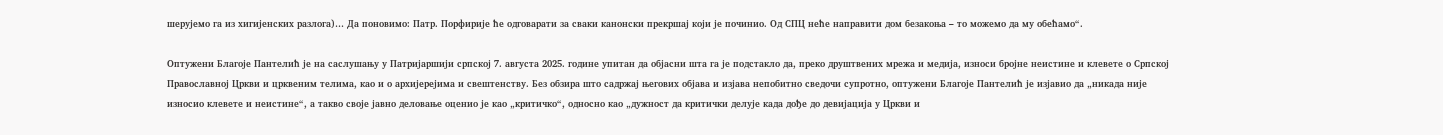шерујемо га из хигијенских разлога)… Да поновимо: Патр. Порфирије ће одговарати за сваки канонски прекршај који је починио. Од СПЦ неће направити дом безакоња – то можемо да му обећамо“.

Оптужени Благоје Пантелић је на саслушању у Патријаршији српској 7. августа 2025. године упитан да објасни шта га је подстакло да, преко друштвених мрежа и медија, износи бројне неистине и клевете о Српској Православној Цркви и црквеним телима, као и о архијерејима и свештенству. Без обзира што садржај његових објава и изјава непобитно сведочи супротно, оптужени Благоје Пантелић је изјавио да „никада није износио клевете и неистине“, а такво своје јавно деловање оценио је као „критичко“, односно као „дужност да критички делује када дође до девијација у Цркви и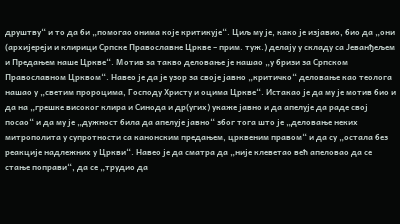друштву“ и то да би „помогао онима које критикује“. Циљ му је, како је изјавио, био да „они (архијереји и клирици Српске Православне Цркве – прим. туж.) делају у складу са Јеванђељем и Предањем наше Цркве“. Мотив за такво деловање је нашао „у бризи за Српском Православном Црквом“. Навео је да је узор за своје јавно „критичко“ деловање као теолога нашао у „светим пророцима, Господу Христу и оцима Цркве“. Истакао је да му је мотив био и да на „грешке високог клира и Синода и др(угих) укаже јавно и да апелује да раде свој посао“ и да му је „дужност била да апелује јавно“ због тога што је „деловање неких митрополита у супротности са канонским предањем, црквеним правом“ и да су „остала без реакције надлежних у Цркви“. Навео је да сматра да „није клеветао већ апеловао да се стање поправи“, да се „трудио да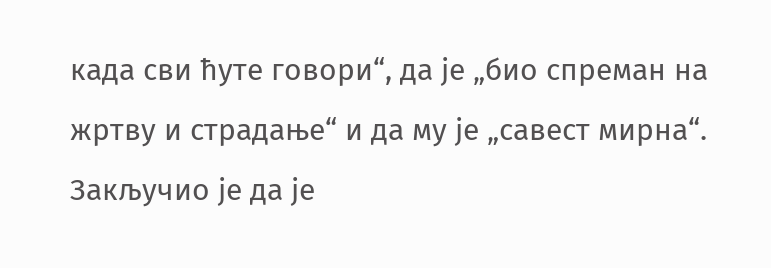када сви ћуте говори“, да је „био спреман на жртву и страдање“ и да му је „савест мирна“. Закључио је да је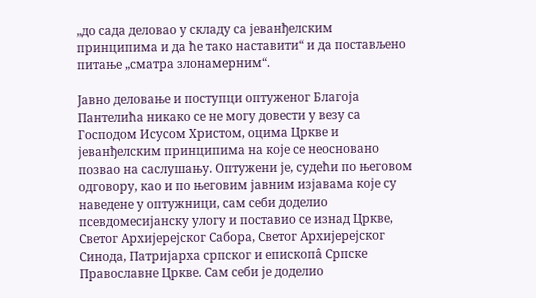„до сада деловао у складу са јеванђелским принципима и да ће тако наставити“ и да постављено питање „сматра злонамерним“.

Јавно деловање и поступци оптуженог Благоја Пантелића никако се не могу довести у везу са Господом Исусом Христом, оцима Цркве и јеванђелским принципима на које се неосновано позвао на саслушању. Оптужени је, судећи по његовом одговору, као и по његовим јавним изјавама које су наведене у оптужници, сам себи доделио псевдомесијанску улогу и поставио се изнад Цркве, Светог Архијерејског Сабора, Светог Архијерејског Синода, Патријарха српског и епископâ Српске Православне Цркве. Сам себи је доделио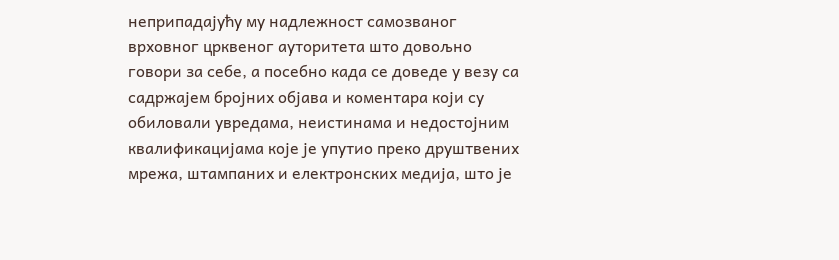неприпадајућу му надлежност самозваног врховног црквеног ауторитета што довољно говори за себе, а посебно када се доведе у везу са садржајем бројних објава и коментара који су обиловали увредама, неистинама и недостојним квалификацијама које је упутио преко друштвених мрежа, штампаних и електронских медија, што је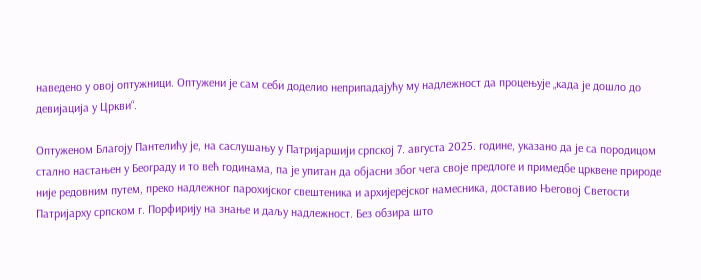наведено у овој оптужници. Оптужени је сам себи доделио неприпадајућу му надлежност да процењује „када је дошло до девијација у Цркви“.

Оптуженом Благоју Пантелићу је, на саслушању у Патријаршији српској 7. августа 2025. године, указано да је са породицом стално настањен у Београду и то већ годинама, па је упитан да објасни због чега своје предлоге и примедбе црквене природе није редовним путем, преко надлежног парохијског свештеника и архијерејског намесника, доставио Његовој Светости Патријарху српском г. Порфирију на знање и даљу надлежност. Без обзира што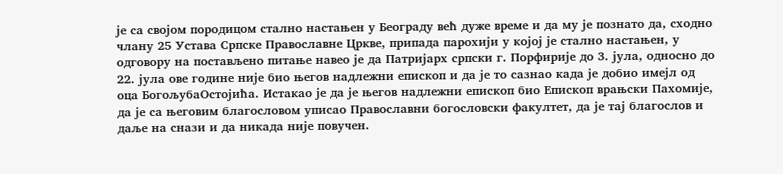је са својом породицом стално настањен у Београду већ дуже време и да му је познато да, сходно члану 25 Устава Српске Православне Цркве, припада парохији у којој је стално настањен, у одговору на постављено питање навео је да Патријарх српски г. Порфирије до 3. јула, односно до 22. јула ове године није био његов надлежни епископ и да је то сазнао када је добио имејл од оца БогољубаОстојића. Истакао је да је његов надлежни епископ био Епископ врањски Пахомије, да је са његовим благословом уписао Православни богословски факултет, да је тај благослов и даље на снази и да никада није повучен.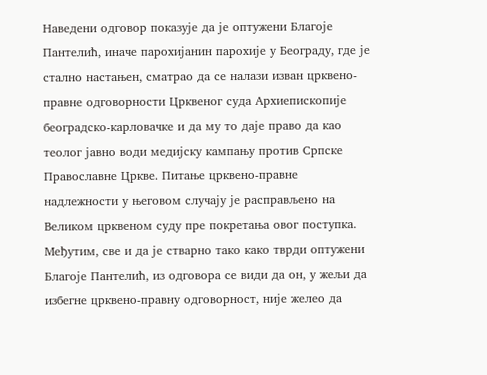Наведени одговор показује да је оптужени Благоје Пантелић, иначе парохијанин парохије у Београду, где је стално настањен, сматрао да се налази изван црквено-правне одговорности Црквеног суда Архиепископије београдско-карловачке и да му то даје право да као теолог јавно води медијску кампању против Српске Православне Цркве. Питање црквено-правне надлежности у његовом случају је расправљено на Великом црквеном суду пре покретања овог поступка. Међутим, све и да је стварно тако како тврди оптужени Благоје Пантелић, из одговора се види да он, у жељи да избегне црквено-правну одговорност, није желео да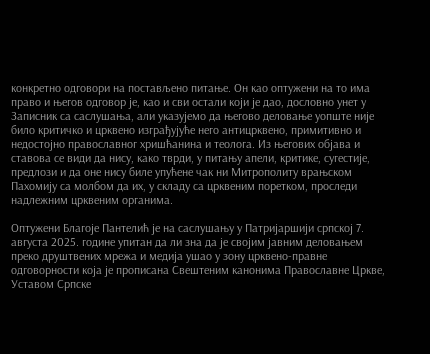конкретно одговори на постављено питање. Он као оптужени на то има право и његов одговор је, као и сви остали који је дао, дословно унет у Записник са саслушања, али указујемо да његово деловање уопште није било критичко и црквено изграђујуће него антицрквено, примитивно и недостојно православног хришћанина и теолога. Из његових објава и ставова се види да нису, како тврди, у питању апели, критике, сугестије, предлози и да оне нису биле упућене чак ни Митрополиту врањском Пахомију са молбом да их, у складу са црквеним поретком, проследи надлежним црквеним органима.

Оптужени Благоје Пантелић је на саслушању у Патријаршији српској 7. августа 2025. године упитан да ли зна да је својим јавним деловањем преко друштвених мрежа и медија ушао у зону црквено-правне одговорности која је прописана Свештеним канонима Православне Цркве, Уставом Српске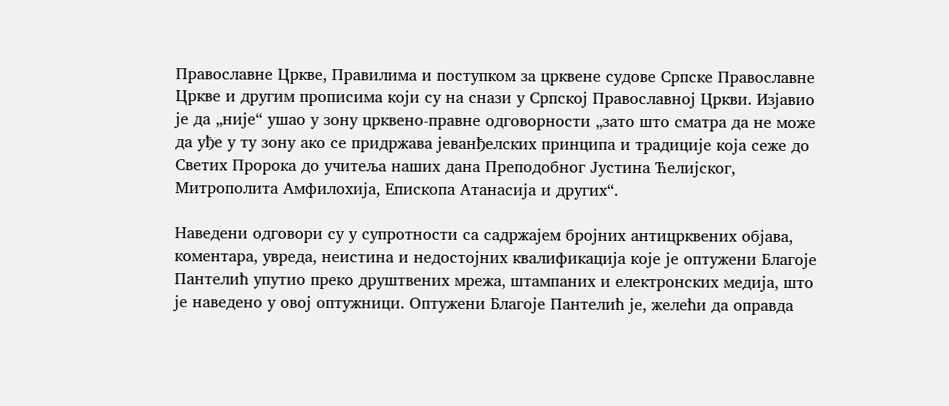Православне Цркве, Правилима и поступком за црквене судове Српске Православне Цркве и другим прописима који су на снази у Српској Православној Цркви. Изјавио је да „није“ ушао у зону црквено-правне одговорности „зато што сматра да не може да уђе у ту зону ако се придржава јеванђелских принципа и традиције која сеже до Светих Пророка до учитеља наших дана Преподобног Јустина Ћелијског, Митрополита Амфилохија, Епископа Атанасија и других“.

Наведени одговори су у супротности са садржајем бројних антицрквених објава, коментара, увреда, неистина и недостојних квалификација које је оптужени Благоје Пантелић упутио преко друштвених мрежа, штампаних и електронских медија, што је наведено у овој оптужници. Оптужени Благоје Пантелић је, желећи да оправда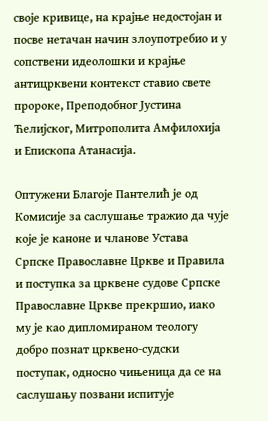своје кривице, на крајње недостојан и посве нетачан начин злоупотребио и у сопствени идеолошки и крајње антицрквени контекст ставио свете пророке, Преподобног Јустина Ћелијског, Митрополита Амфилохија и Епископа Атанасија.

Оптужени Благоје Пантелић је од Комисије за саслушање тражио да чује које је каноне и чланове Устава Српске Православне Цркве и Правила и поступка за црквене судове Српске Православне Цркве прекршио, иако му је као дипломираном теологу добро познат црквено-судски поступак, односно чињеница да се на саслушању позвани испитује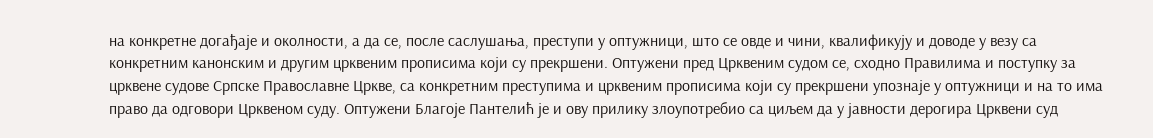на конкретне догађаје и околности, а да се, после саслушања, преступи у оптужници, што се овде и чини, квалификују и доводе у везу са конкретним канонским и другим црквеним прописима који су прекршени. Оптужени пред Црквеним судом се, сходно Правилима и поступку за црквене судове Српске Православне Цркве, са конкретним преступима и црквеним прописима који су прекршени упознаје у оптужници и на то има право да одговори Црквеном суду. Оптужени Благоје Пантелић је и ову прилику злоупотребио са циљем да у јавности дерогира Црквени суд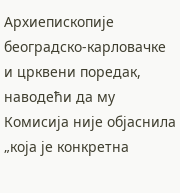Архиепископије београдско-карловачке и црквени поредак, наводећи да му Комисија није објаснила „која је конкретна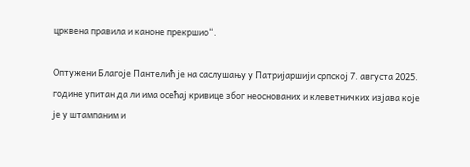црквена правила и каноне прекршио“.

Оптужени Благоје Пантелић је на саслушању у Патријаршији српској 7. августа 2025. године упитан да ли има осећај кривице због неоснованих и клеветничких изјава које је у штампаним и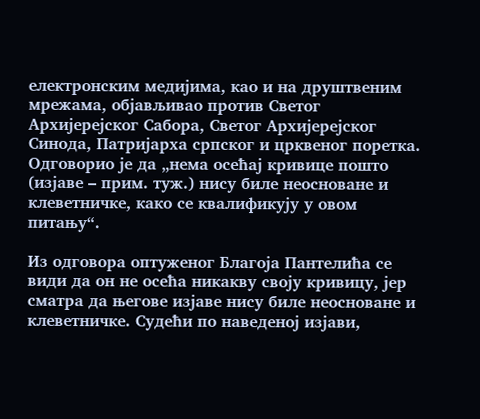електронским медијима, као и на друштвеним мрежама, објављивао против Светог Архијерејског Сабора, Светог Архијерејског Синода, Патријарха српског и црквеног поретка. Одговорио је да „нема осећај кривице пошто (изјаве – прим. туж.) нису биле неосноване и клеветничке, како се квалификују у овом питању“.

Из одговора оптуженог Благоја Пантелића се види да он не осећа никакву своју кривицу, јер сматра да његове изјаве нису биле неосноване и клеветничке. Судећи по наведеној изјави,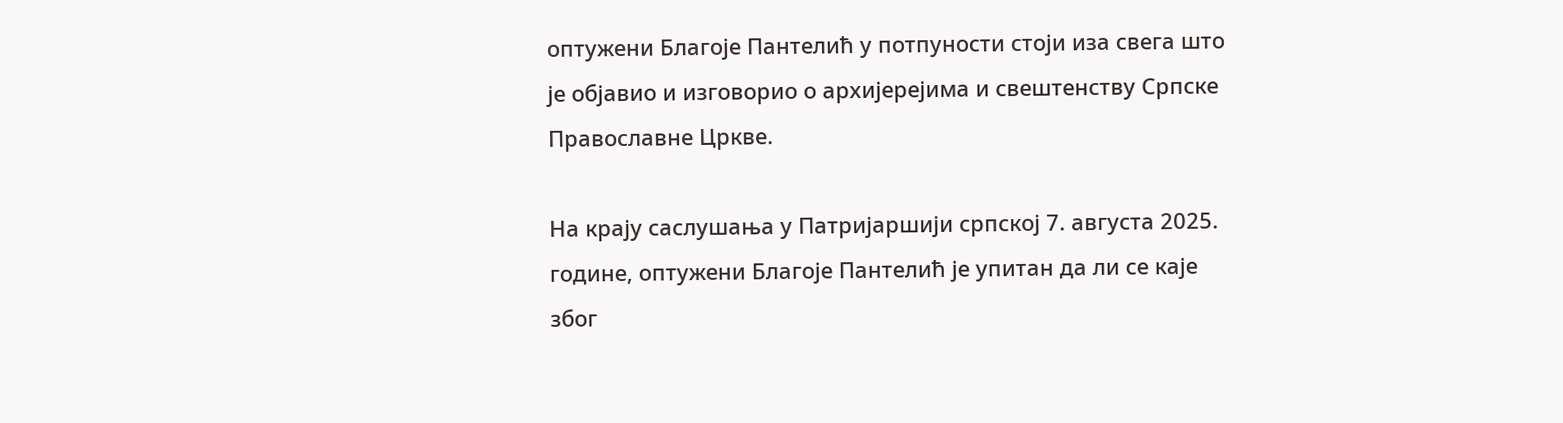оптужени Благоје Пантелић у потпуности стоји иза свега што је објавио и изговорио о архијерејима и свештенству Српске Православне Цркве.

На крају саслушања у Патријаршији српској 7. августа 2025. године, оптужени Благоје Пантелић је упитан да ли се каје због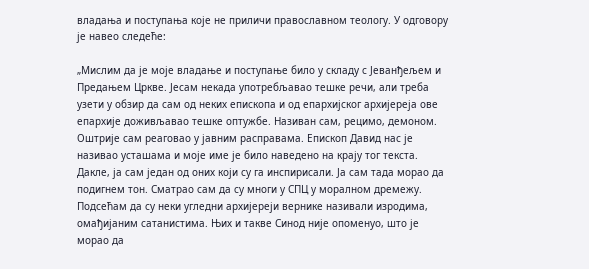владања и поступања које не приличи православном теологу. У одговору је навео следеће:

„Мислим да је моје владање и поступање било у складу с Јеванђељем и Предањем Цркве. Јесам некада употребљавао тешке речи, али треба узети у обзир да сам од неких епископа и од епархијског архијереја ове епархије доживљавао тешке оптужбе. Називан сам, рецимо, демоном. Оштрије сам реаговао у јавним расправама. Епископ Давид нас је називао усташама и моје име је било наведено на крају тог текста. Дакле, ја сам један од оних који су га инспирисали. Ја сам тада морао да подигнем тон. Сматрао сам да су многи у СПЦ у моралном дремежу. Подсећам да су неки угледни архијереји вернике називали изродима, омађијаним сатанистима. Њих и такве Синод није опоменуо, што је морао да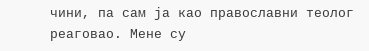чини, па сам ја као православни теолог реаговао. Мене су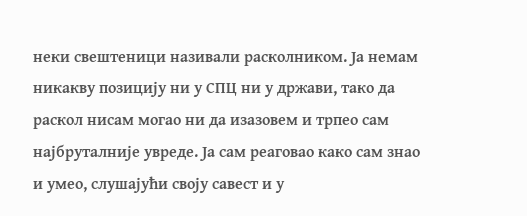неки свештеници називали расколником. Ја немам никакву позицију ни у СПЦ ни у држави, тако да раскол нисам могао ни да изазовем и трпео сам најбруталније увреде. Ја сам реаговао како сам знао и умео, слушајући своју савест и у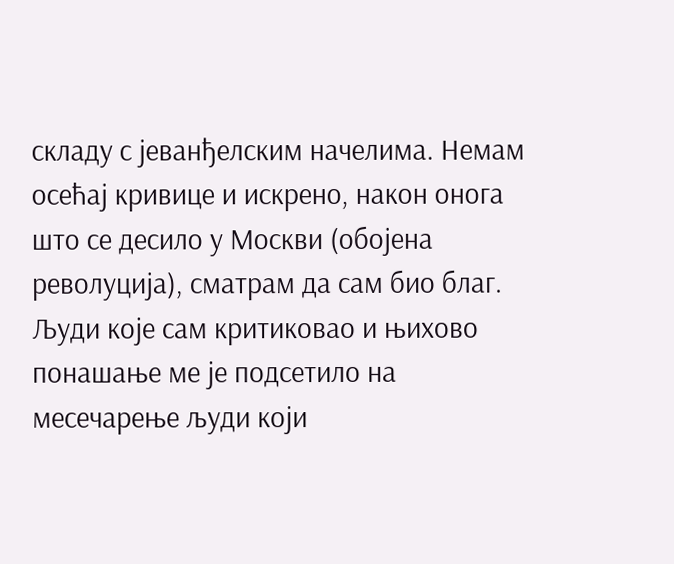складу с јеванђелским начелима. Немам осећај кривице и искрено, након онога што се десило у Москви (обојена револуција), сматрам да сам био благ. Људи које сам критиковао и њихово понашање ме је подсетило на месечарење људи који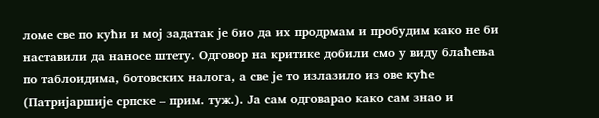ломе све по кући и мој задатак је био да их продрмам и пробудим како не би наставили да наносе штету. Одговор на критике добили смо у виду блаћења по таблоидима, ботовских налога, а све је то излазило из ове куће (Патријаршије српске – прим. туж.). Ја сам одговарао како сам знао и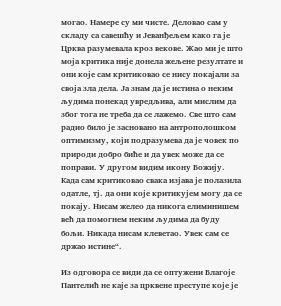могао. Намере су ми чисте. Деловао сам у складу са савешћу и Јеванђељем како га је Црква разумевала кроз векове. Жао ми је што моја критика није донела жељене резултате и они које сам критиковао се нису покајали за своја зла дела. Ја знам да је истина о неким људима понекад увредљива, али мислим да због тога не треба да се лажемо. Све што сам радио било је засновано на антрополошком оптимизму, који подразумева да је човек по природи добро биће и да увек може да се поправи. У другом видим икону Божију. Када сам критиковао свака изјава је полазила одатле, тј. да они које критикујем могу да се покају. Нисам желео да никога елиминишем већ да помогнем неким људима да буду бољи. Никада нисам клеветао. Увек сам се држао истине“.

Из одговора се види да се оптужени Благоје Пантелић не каје за црквене преступе које је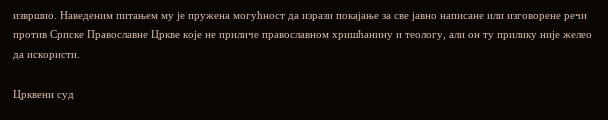извршио. Наведеним питањем му је пружена могућност да изрази покајање за све јавно написане или изговорене речи против Српске Православне Цркве које не приличе православном хришћанину и теологу, али он ту прилику није желео да искористи.

Црквени суд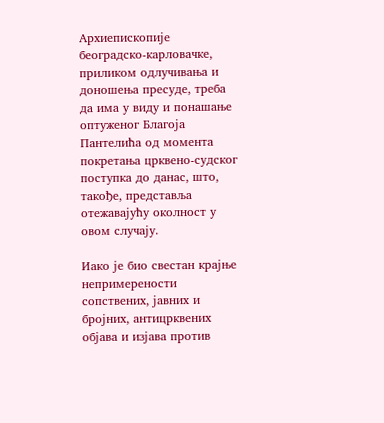Архиепископије београдско-карловачке, приликом одлучивања и доношења пресуде, треба да има у виду и понашање оптуженог Благоја Пантелића од момента покретања црквено-судског поступка до данас, што, такође, представља отежавајућу околност у овом случају.

Иако је био свестан крајње непримерености сопствених, јавних и бројних, антицрквених објава и изјава против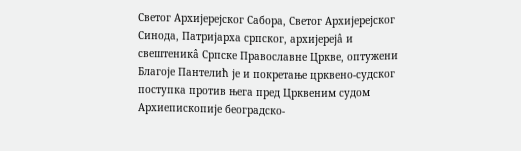Светог Архијерејског Сабора, Светог Архијерејског Синода, Патријарха српског, архијерејâ и свештеникâ Српске Православне Цркве, оптужени Благоје Пантелић је и покретање црквено-судског поступка против њега пред Црквеним судом Архиепископије београдско-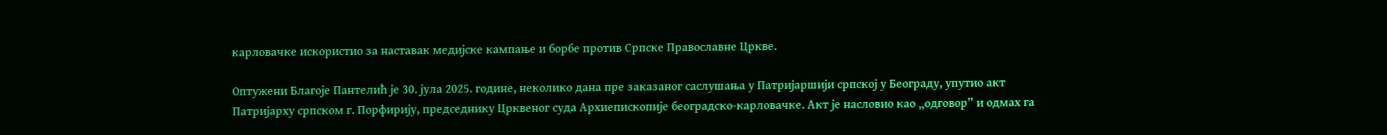карловачке искористио за наставак медијске кампање и борбе против Српске Православне Цркве.

Оптужени Благоје Пантелић је 30. јула 2025. године, неколико дана пре заказаног саслушања у Патријаршији српској у Београду, упутио акт Патријарху српском г. Порфирију, председнику Црквеног суда Архиепископије београдско-карловачке. Акт је насловио као „одговор” и одмах га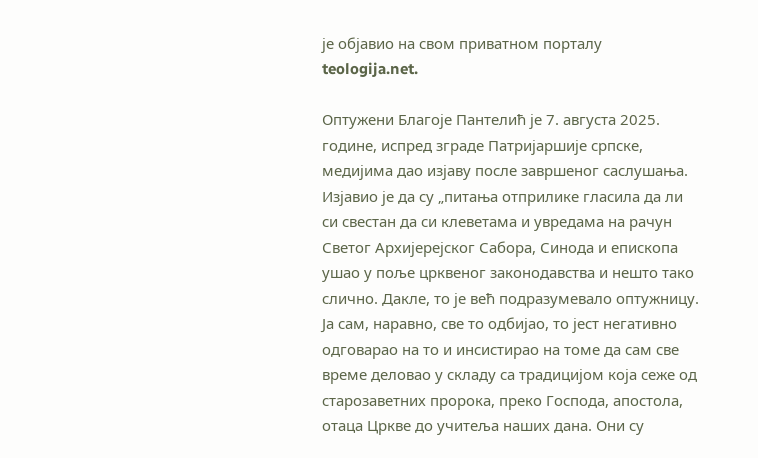је објавио на свом приватном порталу teologija.net.

Оптужени Благоје Пантелић је 7. августа 2025. године, испред зграде Патријаршије српске, медијима дао изјаву после завршеног саслушања. Изјавио је да су „питања отприлике гласила да ли си свестан да си клеветама и увредама на рачун Светог Архијерејског Сабора, Синода и епископа ушао у поље црквеног законодавства и нешто тако слично. Дакле, то је већ подразумевало оптужницу. Ја сам, наравно, све то одбијао, то јест негативно одговарао на то и инсистирао на томе да сам све време деловао у складу са традицијом која сеже од старозаветних пророка, преко Господа, апостола, отаца Цркве до учитеља наших дана. Они су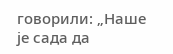говорили: „Наше је сада да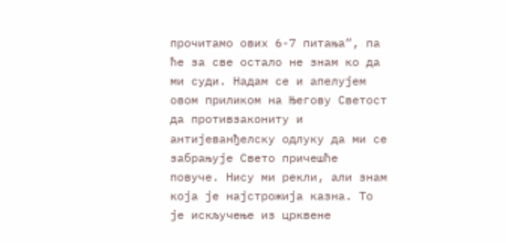прочитамо ових 6-7 питања“, па ће за све остало не знам ко да ми суди. Надам се и апелујем овом приликом на Његову Светост да противзакониту и антијеванђелску одлуку да ми се забрањује Свето причешће повуче. Нису ми рекли, али знам која је најстрожија казна. То је искључење из црквене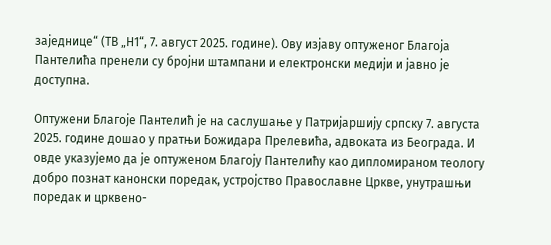заједнице“ (ТВ „Н1“, 7. август 2025. године). Ову изјаву оптуженог Благоја Пантелића пренели су бројни штампани и електронски медији и јавно је доступна.

Оптужени Благоје Пантелић је на саслушање у Патријаршију српску 7. августа 2025. године дошао у пратњи Божидара Прелевића, адвоката из Београда. И овде указујемо да је оптуженом Благоју Пантелићу као дипломираном теологу добро познат канонски поредак, устројство Православне Цркве, унутрашњи поредак и црквено-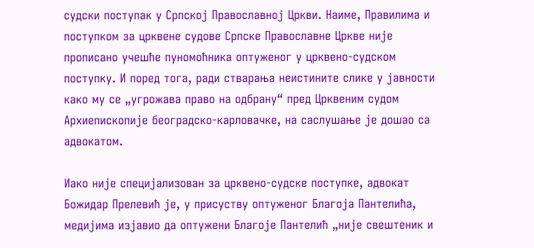судски поступак у Српској Православној Цркви. Наиме, Правилима и поступком за црквене судове Српске Православне Цркве није прописано учешће пуномоћника оптуженог у црквено-судском поступку. И поред тога, ради стварања неистините слике у јавности како му се „угрожава право на одбрану“ пред Црквеним судом Архиепископије београдско-карловачке, на саслушање је дошао са адвокатом.

Иако није специјализован за црквено-судске поступке, адвокат Божидар Прелевић је, у присуству оптуженог Благоја Пантелића, медијима изјавио да оптужени Благоје Пантелић „није свештеник и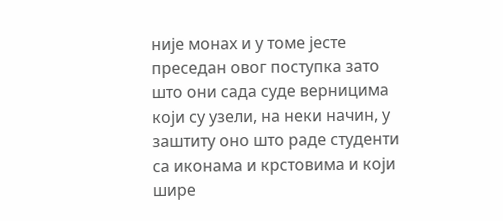није монах и у томе јесте преседан овог поступка зато што они сада суде верницима који су узели, на неки начин, у заштиту оно што раде студенти са иконама и крстовима и који шире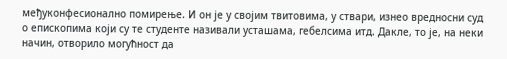међуконфесионално помирење. И он је у својим твитовима, у ствари, изнео вредносни суд о епископима који су те студенте називали усташама, гебелсима итд. Дакле, то је, на неки начин, отворило могућност да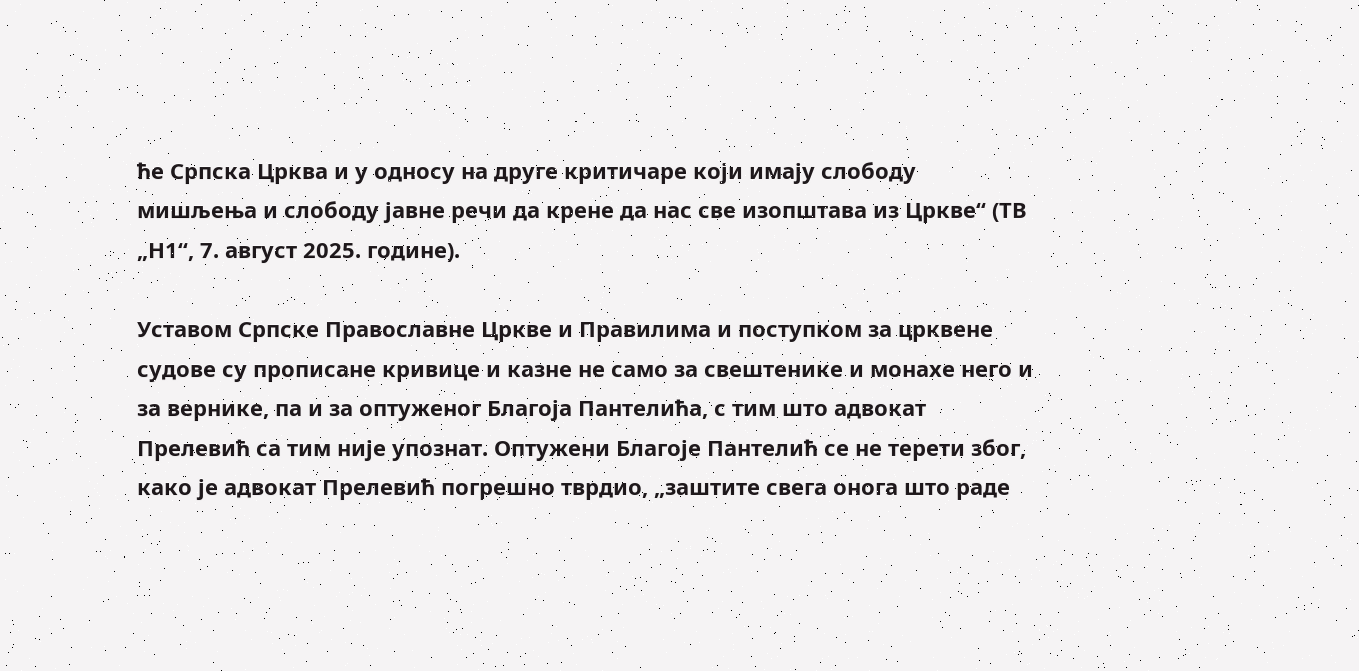ће Српска Црква и у односу на друге критичаре који имају слободу мишљења и слободу јавне речи да крене да нас све изопштава из Цркве“ (ТВ „Н1“, 7. август 2025. године).

Уставом Српске Православне Цркве и Правилима и поступком за црквене судове су прописане кривице и казне не само за свештенике и монахе него и за вернике, па и за оптуженог Благоја Пантелића, с тим што адвокат Прелевић са тим није упознат. Оптужени Благоје Пантелић се не терети због, како је адвокат Прелевић погрешно тврдио, „заштите свега онога што раде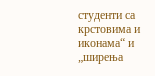студенти са крстовима и иконама“ и „ширења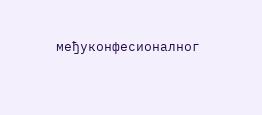међуконфесионалног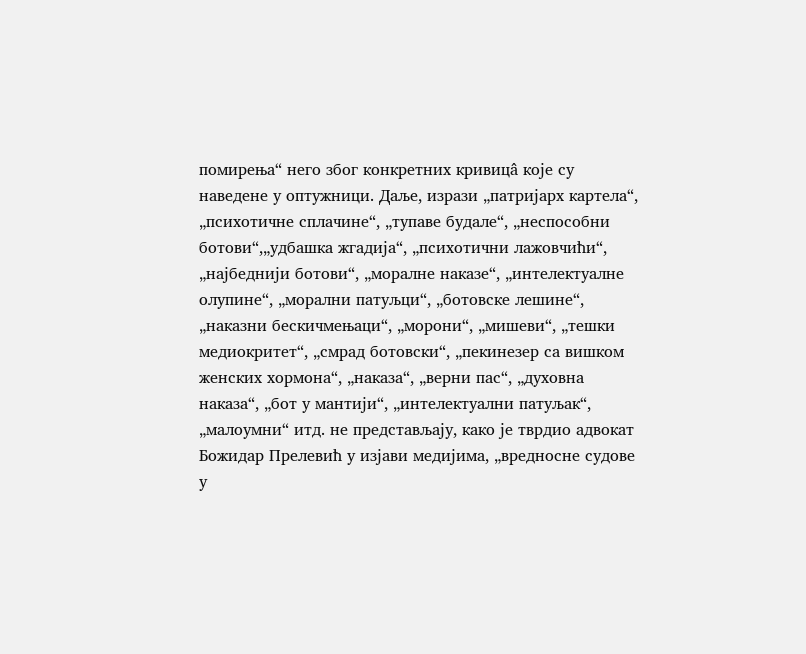помирења“ него због конкретних кривицâ које су наведене у оптужници. Даље, изрази „патријарх картела“, „психотичне сплачине“, „тупаве будале“, „неспособни ботови“,„удбашка жгадија“, „психотични лажовчићи“, „најбеднији ботови“, „моралне наказе“, „интелектуалне олупине“, „морални патуљци“, „ботовске лешине“, „наказни бескичмењаци“, „морони“, „мишеви“, „тешки медиокритет“, „смрад ботовски“, „пекинезер са вишком женских хормона“, „наказа“, „верни пас“, „духовна наказа“, „бот у мантији“, „интелектуални патуљак“, „малоумни“ итд. не представљају, како је тврдио адвокат Божидар Прелевић у изјави медијима, „вредносне судове у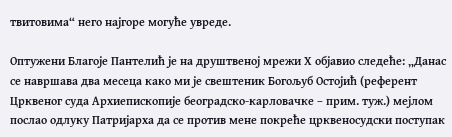твитовима“ него најгоре могуће увреде.

Оптужени Благоје Пантелић је на друштвеној мрежи Х објавио следеће: „Данас се навршава два месеца како ми је свештеник Богољуб Остојић (референт Црквеног суда Архиепископије београдско-карловачке – прим. туж.) мејлом послао одлуку Патријарха да се против мене покреће црквеносудски поступак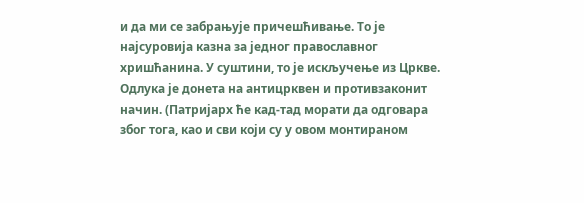и да ми се забрањује причешћивање. То је најсуровија казна за једног православног хришћанина. У суштини, то је искључење из Цркве. Одлука је донета на антицрквен и противзаконит начин. (Патријарх ће кад-тад морати да одговара због тога, као и сви који су у овом монтираном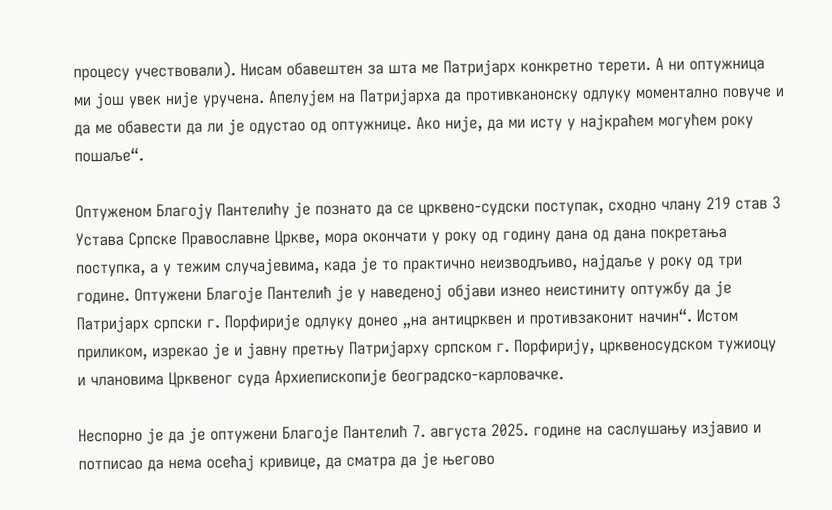процесу учествовали). Нисам обавештен за шта ме Патријарх конкретно терети. А ни оптужница ми још увек није уручена. Апелујем на Патријарха да противканонску одлуку моментално повуче и да ме обавести да ли је одустао од оптужнице. Ако није, да ми исту у најкраћем могућем року пошаље“.

Оптуженом Благоју Пантелићу је познато да се црквено-судски поступак, сходно члану 219 став 3 Устава Српске Православне Цркве, мора окончати у року од годину дана од дана покретања поступка, а у тежим случајевима, када је то практично неизводљиво, најдаље у року од три године. Оптужени Благоје Пантелић је у наведеној објави изнео неистиниту оптужбу да је Патријарх српски г. Порфирије одлуку донео „на антицрквен и противзаконит начин“. Истом приликом, изрекао је и јавну претњу Патријарху српском г. Порфирију, црквеносудском тужиоцу и члановима Црквеног суда Архиепископије београдско-карловачке.

Неспорно је да је оптужени Благоје Пантелић 7. августа 2025. године на саслушању изјавио и потписао да нема осећај кривице, да сматра да је његово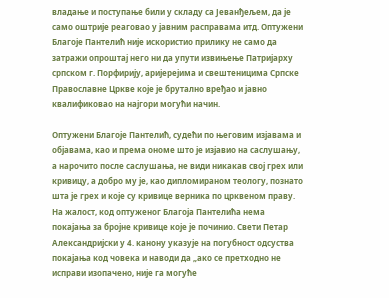владање и поступање били у складу са Јеванђељем, да је само оштрије реаговао у јавним расправама итд. Оптужени Благоје Пантелић није искористио прилику не само да затражи опроштај него ни да упути извињење Патријарху српском г. Порфирију, аријерејима и свештеницима Српске Православне Цркве које је брутално вређао и јавно квалификовао на најгори могући начин.

Оптужени Благоје Пантелић, судећи по његовим изјавама и објавама, као и према ономе што је изјавио на саслушању, а нарочито после саслушања, не види никакав свој грех или кривицу, а добро му је, као дипломираном теологу, познато шта је грех и које су кривице верника по црквеном праву. На жалост, код оптуженог Благоја Пантелића нема покајања за бројне кривице које је починио. Свети Петар Александријски у 4. канону указује на погубност одсуства покајања код човека и наводи да „ако се претходно не исправи изопачено, није га могуће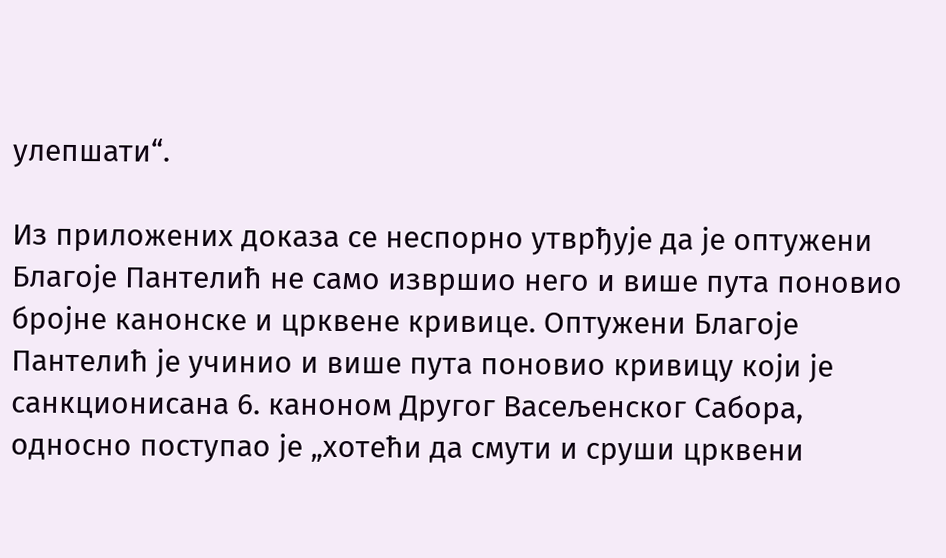улепшати“.

Из приложених доказа се неспорно утврђује да је оптужени Благоје Пантелић не само извршио него и више пута поновио бројне канонске и црквене кривице. Оптужени Благоје Пантелић је учинио и више пута поновио кривицу који је санкционисана 6. каноном Другог Васељенског Сабора, односно поступао је „хотећи да смути и сруши црквени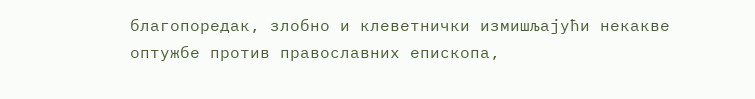благопоредак, злобно и клеветнички измишљајући некакве оптужбе против православних епископа,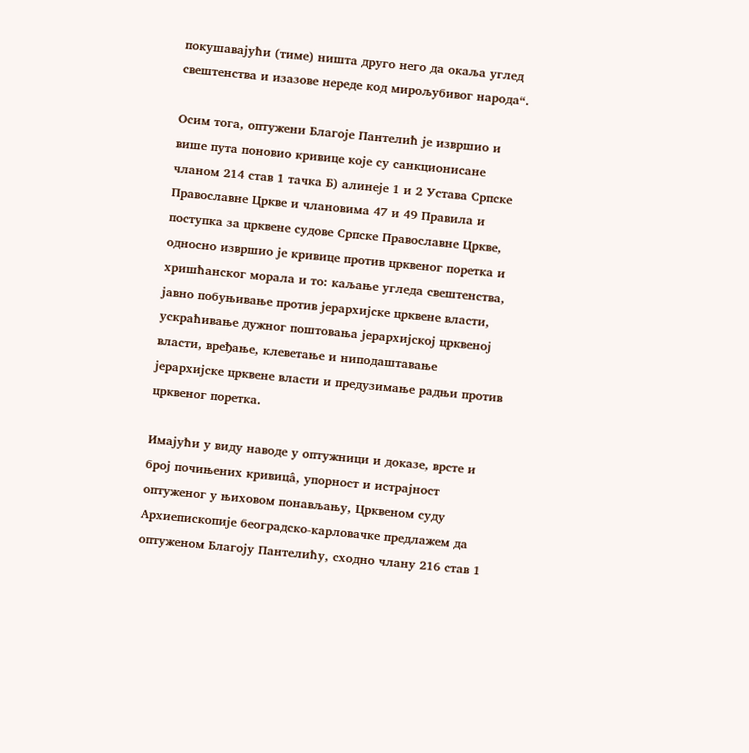покушавајући (тиме) ништа друго него да окаља углед свештенства и изазове нереде код мирољубивог народа“.

Осим тога, оптужени Благоје Пантелић је извршио и више пута поновио кривице које су санкционисане чланом 214 став 1 тачка Б) алинеје 1 и 2 Устава Српске Православне Цркве и члановима 47 и 49 Правила и поступка за црквене судове Српске Православне Цркве, односно извршио је кривице против црквеног поретка и хришћанског морала и то: каљање угледа свештенства, јавно побуњивање против јерархијске црквене власти, ускраћивање дужног поштовања јерархијској црквеној власти, вређање, клеветање и ниподаштавање јерархијске црквене власти и предузимање радњи против црквеног поретка.

Имајући у виду наводе у оптужници и доказе, врсте и број почињених кривицâ, упорност и истрајност оптуженог у њиховом понављању, Црквеном суду Архиепископије београдско-карловачке предлажем да оптуженом Благоју Пантелићу, сходно члану 216 став 1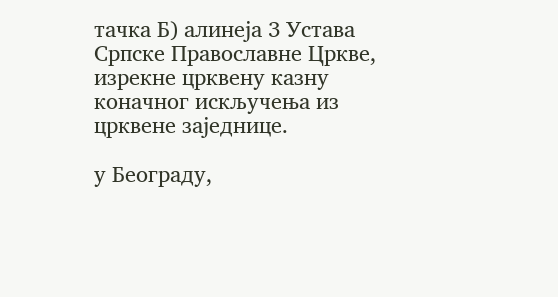тачка Б) алинеја 3 Устава Српске Православне Цркве, изрекне црквену казну коначног искључења из црквене заједнице.

у Београду,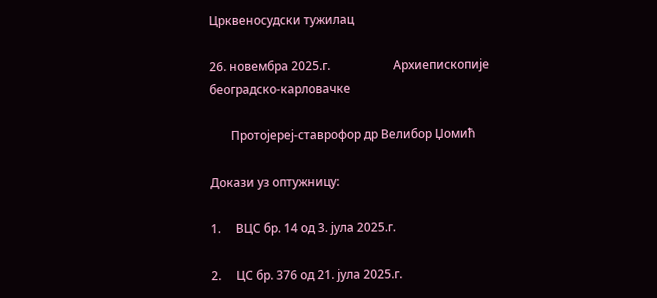Црквеносудски тужилац

26. новембра 2025.г.                     Архиепископије београдско-карловачке

       Протојереј-ставрофор др Велибор Џомић

Докази уз оптужницу:

1.     ВЦС бр. 14 од 3. јула 2025.г.

2.     ЦС бр. 376 од 21. јула 2025.г.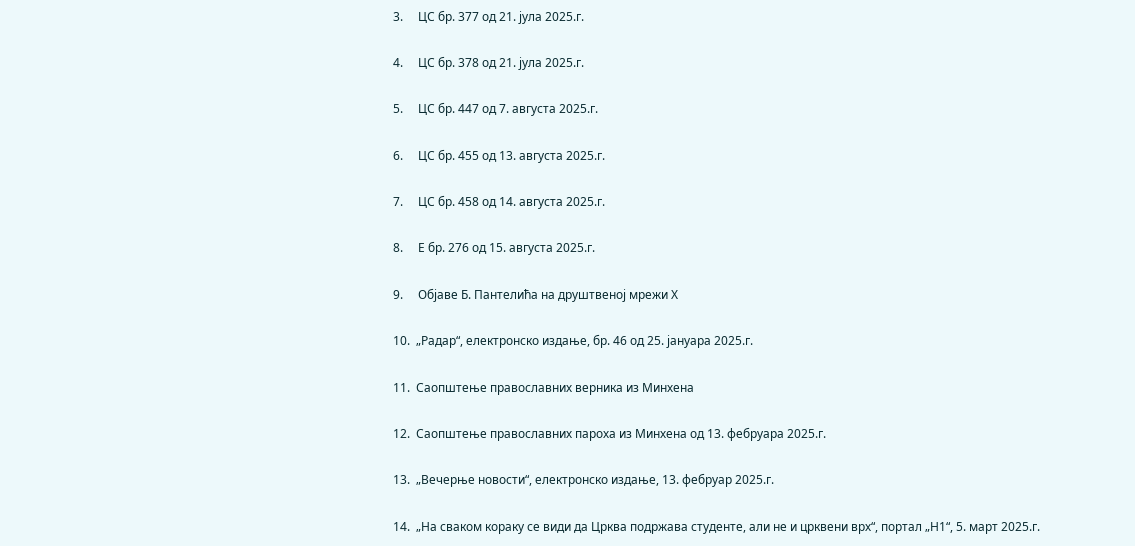3.     ЦС бр. 377 од 21. јула 2025.г.

4.     ЦС бр. 378 од 21. јула 2025.г.

5.     ЦС бр. 447 од 7. августа 2025.г.

6.     ЦС бр. 455 од 13. августа 2025.г.

7.     ЦС бр. 458 од 14. августа 2025.г.

8.     Е бр. 276 од 15. августа 2025.г.

9.     Објаве Б. Пантелића на друштвеној мрежи Х

10.  „Радар“, електронско издање, бр. 46 од 25. јануара 2025.г.

11.  Саопштење православних верника из Минхена

12.  Саопштење православних пароха из Минхена од 13. фебруара 2025.г.

13.  „Вечерње новости“, електронско издање, 13. фебруар 2025.г.

14.  „На сваком кораку се види да Црква подржава студенте, али не и црквени врх“, портал „Н1“, 5. март 2025.г.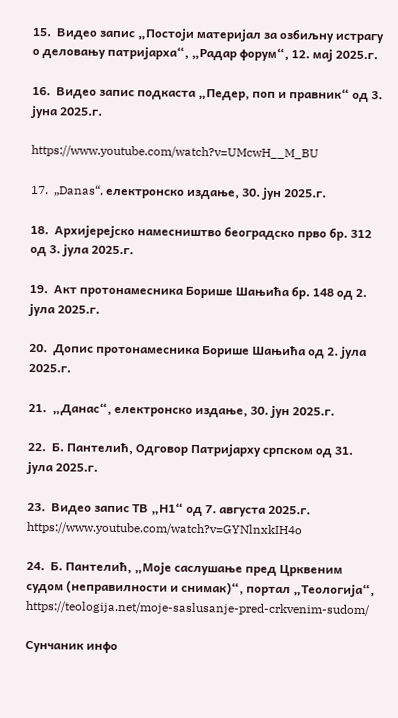15.  Видео запис „Постоји материјал за озбиљну истрагу о деловању патријарха“, „Радар форум“, 12. мај 2025.г.

16.  Видео запис подкаста „Педер, поп и правник“ од 3. јуна 2025.г.

https://www.youtube.com/watch?v=UMcwH__M_BU

17.  „Danas“, електронско издање, 30. јун 2025.г.

18.  Архијерејско намесништво београдско прво бр. 312 од 3. јула 2025.г.

19.  Акт протонамесника Борише Шањића бр. 148 од 2. јула 2025.г.

20.  Допис протонамесника Борише Шањића од 2. јула 2025.г.

21.  „Данас“, електронско издање, 30. јун 2025.г.

22.  Б. Пантелић, Одговор Патријарху српском од 31. јула 2025.г.

23.  Видео запис ТВ „Н1“ од 7. августа 2025.г. https://www.youtube.com/watch?v=GYNlnxkIH4o

24.  Б. Пантелић, „Моје саслушање пред Црквеним судом (неправилности и снимак)“, портал „Теологија“, https://teologija.net/moje-saslusanje-pred-crkvenim-sudom/

Сунчаник инфо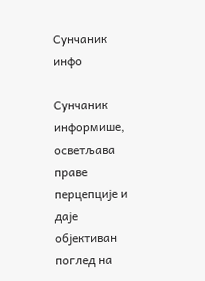Сунчаник инфо

Сунчаник информише, осветљава праве перцепције и даје објективан поглед на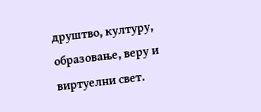друштво, културу, образовање, веру и виртуелни свет.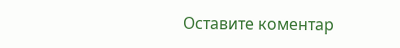Оставите коментар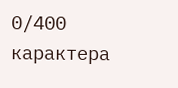0/400 карактера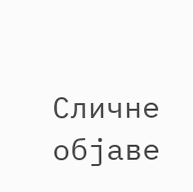Сличне објаве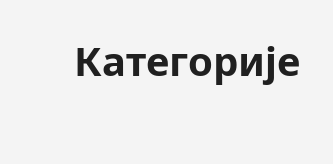Категорије